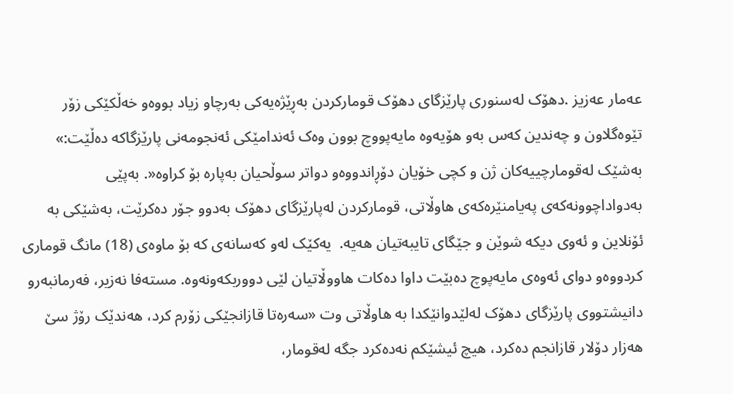عه‌مار عه‌زیز .دهۆک له‌سنورى پارێزگاى دهۆک قومارکردن به‌ڕێژه‌یه‌کى به‌رچاو زیاد بووه‌و خه‌ڵکێکى زۆر تێوه‌گلاون و چه‌ندین که‌س به‌و هۆیه‌وه‌ مایه‌پووچ بوون وه‌ک ئه‌ندامێکى ئه‌نجومه‌نى پارێزگاکه‌ ده‌ڵێت:» به‌شێک له‌قومارچییه‌کان ژن و کچى خۆیان دۆڕاندووه‌و دواتر سوڵحیان به‌پاره‌ بۆ کراوه‌«. به‌پێى به‌دواداچوونه‌که‌ى په‌یامنێره‌که‌ى ‌هاوڵاتى، قومارکردن له‌پارێزگاى دهۆک به‌دوو جۆر ده‌کرێت، به‌شێکى به‌ ئۆنلاین و ئه‌وى دیکه‌ شوێن و جێگاى تایبه‌تیان هه‌یه‌.  یه‌کێک له‌و که‌سانه‌ى که‌ بۆ ماوه‌ى (18) مانگ قومارى کردووه‌و دواى ئه‌وه‌ى مایه‌پوچ ده‌بێت داوا ده‌کات هاووڵاتیان لێى دووربکه‌ونه‌وه‌. مسته‌فا نه‌زیر، فه‌رمانبه‌رو دانیشتووى پارێزگاى دهۆک له‌لێدوانێکدا به‌ ‌هاوڵاتى وت «سه‌ره‌تا قازانجێکى زۆرم کرد، هه‌ندێک رۆژ سێ هه‌زار دۆلار قازانجم ده‌کرد، هیچ ئیشێکم نه‌ده‌کرد جگه‌ له‌قومار،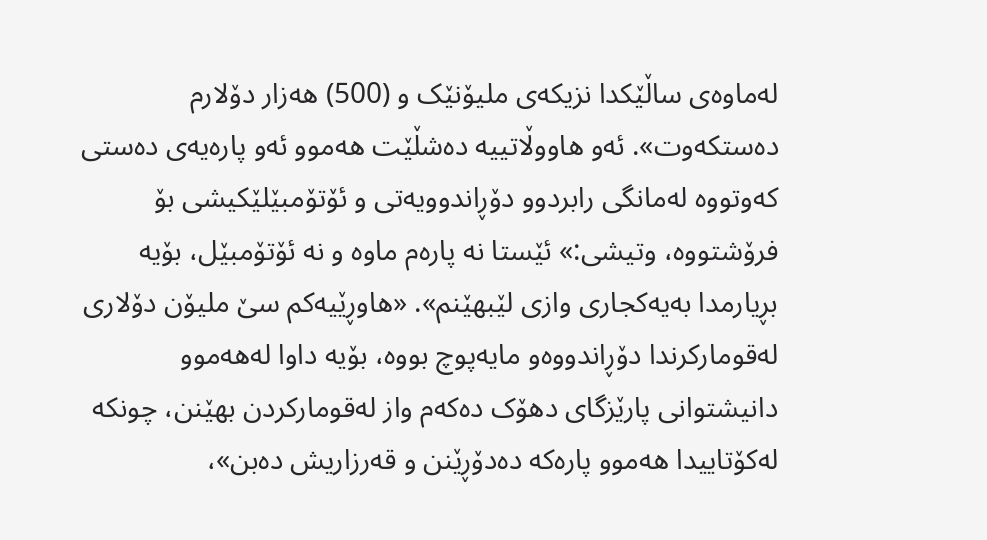له‌ماوه‌ى ساڵێکدا نزیکه‌ى ملیۆنێک و (500) هه‌زار دۆلارم ده‌ستکه‌وت». ئه‌و هاووڵاتییه‌ ده‌شڵێت هه‌موو ئه‌و پاره‌یه‌ى ده‌ستى که‌وتووه‌ له‌مانگى رابردوو دۆڕاندوویه‌تى و ئۆتۆمبێلێکیشى بۆ فرۆشتووه‌، وتیشى:» ئێستا نه‌ پاره‌م ماوه‌ و نه‌ ئۆتۆمبێل، بۆیه‌ بڕیارمدا به‌یه‌کجارى وازى لێبهێنم». «هاوڕێیه‌کم سێ ملیۆن دۆلارى له‌قومارکرندا دۆڕاندووه‌و مایه‌پوچ بووه‌، بۆیه‌ داوا له‌هه‌موو دانیشتوانى پارێزگاى دهۆک ده‌که‌م واز له‌قومارکردن بهێنن، چونکه‌ له‌کۆتاییدا هه‌موو پاره‌که‌ ده‌دۆڕێنن و قه‌رزاریش ده‌بن»،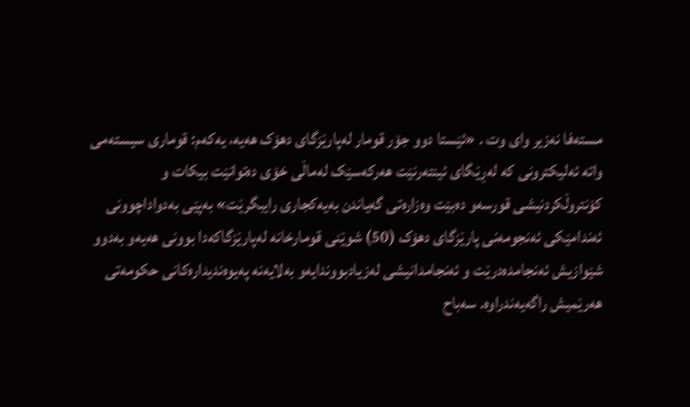مسته‌فا نه‌زیر واى وت . «ئێستا دوو جۆر قومار له‌پارێزگاى دهۆک هه‌یه‌، یه‌که‌م: قومارى سیسته‌مى واته‌ ئه‌لیکترونى که‌ له‌ڕێگاى ئینته‌رنێت هه‌رکه‌سێک له‌ماڵى خۆى ده‌توانێت بیکات و کۆنتروڵکردنیشى قورسه‌و ده‌بێت وه‌زاره‌تى گه‌یاندن به‌یه‌کجارى رایبگرێت» به‌پێى به‌دواداچوونى ئه‌ندامێکى ئه‌نجومه‌نى پارێزگاى دهۆک (50) شوێنى قومارخانه‌ له‌پارێزگاکه‌دا بوونى هه‌یه‌و به‌دوو شێوازیش ئه‌نجامده‌درێت و ئه‌نجامدانیشى له‌زیادبووندایه‌و به‌لایه‌نه‌ په‌یوه‌ندیداره‌کانى حکومه‌تى هه‌رێمیش راگه‌یەندراوه‌. سه‌باح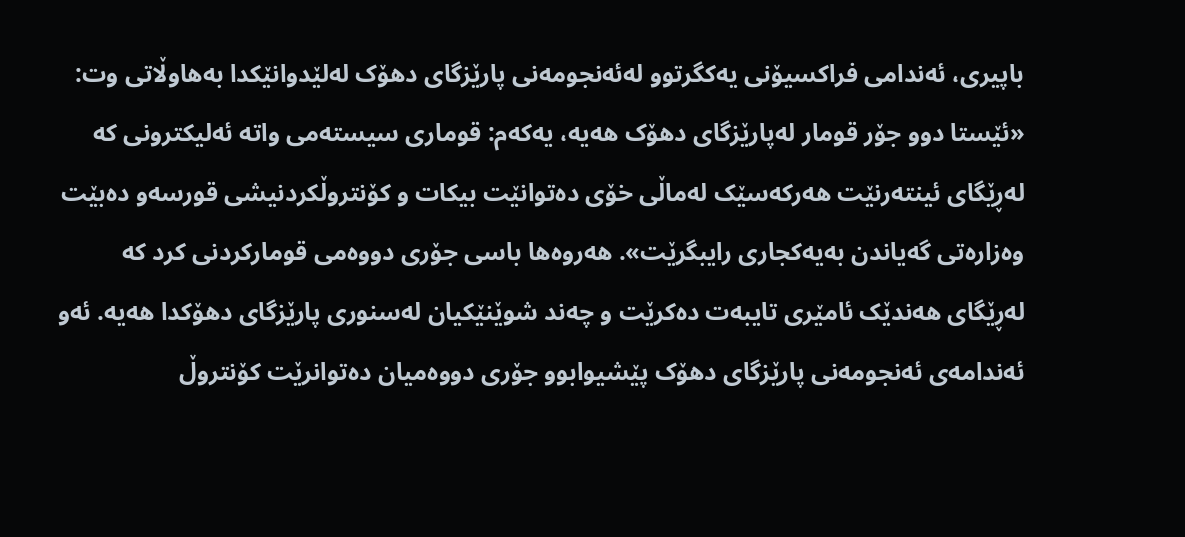باپیری، ئه‌ندامى فراکسیۆنى یه‌کگرتوو له‌ئه‌نجومه‌نى پارێزگاى دهۆک له‌لێدوانێکدا به‌‌هاوڵاتى وت: «ئێستا دوو جۆر قومار له‌پارێزگاى دهۆک هه‌یه‌، یه‌که‌م: قومارى سیسته‌مى واته‌ ئه‌لیکترونى که‌ له‌ڕێگاى ئینته‌رنێت هه‌رکه‌سێک له‌ماڵى خۆى ده‌توانێت بیکات و کۆنتروڵکردنیشى قورسه‌و ده‌بێت وه‌زاره‌تى گه‌یاندن به‌یه‌کجارى رایبگرێت». هه‌روه‌ها باسى جۆرى دووه‌مى قومارکردنى کرد که‌  له‌ڕێگاى هه‌ندێک ئامێرى تایبه‌ت ده‌کرێت و چه‌ند شوێنێکیان له‌سنورى پارێزگاى دهۆکدا هه‌یه‌. ئه‌و ئه‌ندامه‌ى ئه‌نجومه‌نى پارێزگاى دهۆک پێشیوابوو جۆرى دووه‌میان ده‌توانرێت کۆنتروڵ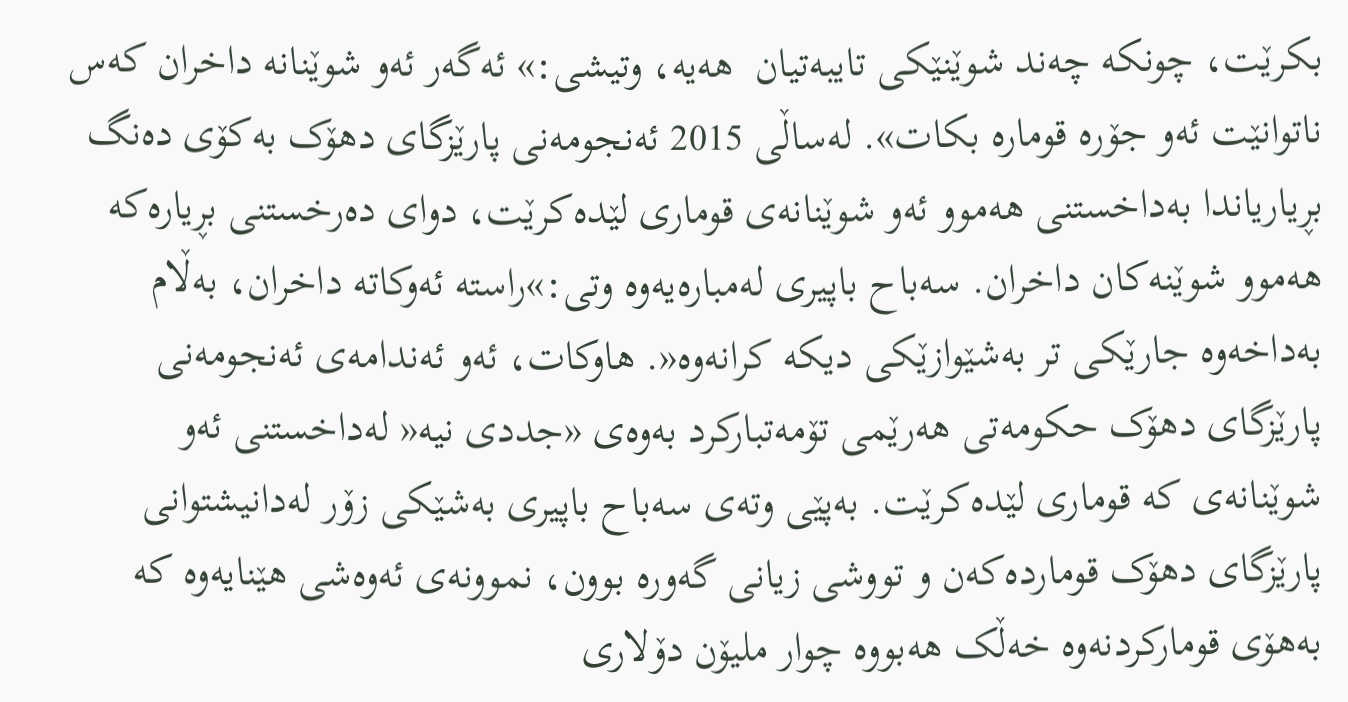بکرێت، چونکه‌ چه‌ند شوێنێکى تایبه‌تیان  هه‌یه‌، وتیشى:» ئه‌گه‌ر ئه‌و شوێنانه‌ داخران که‌س ناتوانێت ئه‌و جۆره‌ قوماره‌ بکات». له‌ساڵى 2015 ئه‌نجومه‌نى پارێزگاى دهۆک به‌کۆى ده‌نگ بڕیاریاندا به‌داخستنى هه‌موو ئه‌و شوێنانه‌ى قومارى لێده‌کرێت، دواى ده‌رخستنى بڕیاره‌که‌ هه‌موو شوێنه‌کان داخران. سه‌باح باپیرى له‌مباره‌یه‌وه‌ وتى:»راسته‌ ئه‌وکاته‌ داخران، به‌ڵام به‌داخه‌وه‌ جارێکى تر به‌شێوازێکى دیکه‌ کرانه‌وه‌«. هاوکات، ئه‌و ئه‌ندامه‌ى ئه‌نجومه‌نى پارێزگاى دهۆک حکومه‌تى هه‌رێمى تۆمه‌تبارکرد به‌وه‌ى «جددى نیه‌« له‌داخستنى ئه‌و شوێنانه‌ى که‌ قومارى لێده‌کرێت. به‌پێى وته‌ى سه‌باح باپیرى به‌شێکى زۆر له‌دانیشتوانى پارێزگاى دهۆک قومارده‌که‌ن و تووشى زیانى گه‌وره‌ بوون، نموونه‌ى ئه‌وه‌شى هێنایه‌وه‌ که‌ به‌هۆى قومارکردنه‌وه‌ خه‌ڵک هه‌بووه‌ چوار ملیۆن دۆلارى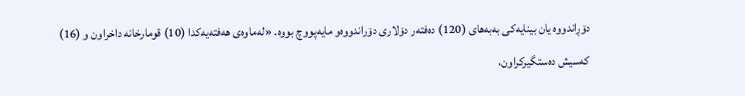دۆڕاندووه‌ یان بینایه‌کى به‌به‌هاى (120) ده‌فته‌ر دۆلارى دۆراندووه‌و مایه‌پووچ بووه‌. «له‌ماوه‌ى هه‌فته‌یه‌کدا (10) قومارخانه‌ داخراون و (16) که‌سیش ده‌ستگیرکراون،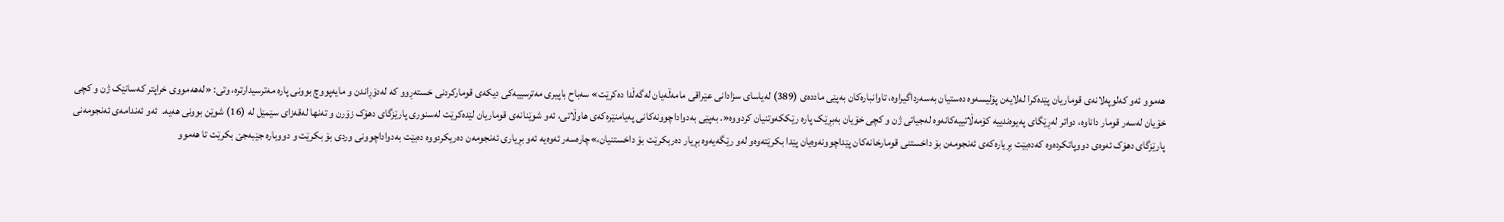هه‌موو ئه‌و که‌لوپه‌لانه‌ى قوماریان پێده‌کرا له‌لایه‌ن پۆلیسه‌وه‌ ده‌ستیان به‌سه‌رداگیراوه‌، تاوانباره‌کان به‌پێى مادده‌ى (389) له‌یاساى سزادانى عێراقى مامه‌ڵه‌یان له‌گه‌ڵدا ده‌کرێت» سه‌باح باپیرى مه‌ترسییه‌کى دیکه‌ى قومارکردنى خسته‌ڕوو که‌ له‌دۆڕاندن و مایه‌پووچ بوونى پاره‌ مه‌ترسیدارتره‌، وتی: «له‌هه‌مووى خراپتر که‌سانێک ژن و کچى خۆیان له‌سه‌ر قومار داناوه‌، دواتر له‌ڕێگاى په‌یوه‌ندییه‌ کۆمه‌ڵاتییه‌کانه‌وه‌ له‌جیاتى ژن و کچى خۆیان به‌بڕێک پاره‌ رێککه‌وتنیان کردووه‌«. به‌پێى به‌دواداچوونه‌کانى په‌یامنێره‌که‌ى ‌هاوڵاتى، ئه‌و شوێنانه‌ى قوماریان لێده‌کرێت له‌سنورى پارێزگاى دهۆک زۆرن و ته‌نها له‌قه‌زاى سێمێل له‌ (16) شوێن بوونى هه‌یه‌.  ئه‌و ئه‌ندامه‌ى ئه‌نجومه‌نى پارێزگاى دهۆک ئه‌وه‌ى دووپاتکرده‌وه‌ که‌ده‌بێت بڕیاره‌که‌ى ئه‌نجومه‌ن بۆ داخستنى قومارخانه‌کان پێداچوونه‌وه‌یان پێدا بکرێته‌وه‌و له‌و رێگه‌یه‌وه‌ بڕیار ده‌ربکرێت بۆ داخستنیان،»چاره‌سه‌ر ئه‌وه‌یه‌ ئه‌و بڕیارى ئه‌نجومه‌ن ده‌ریکردووه‌ ده‌بێت به‌دواداچوونى وردی بۆ بکرێت و دووباره‌ جێبه‌جێ بکرێت تا هه‌موو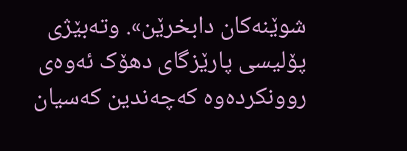شوێنه‌کان دابخرێن». وته‌بێژى پۆلیسى پارێزگاى دهۆک ئه‌وه‌ى روونکرده‌وه‌ که‌چه‌ندین که‌سیان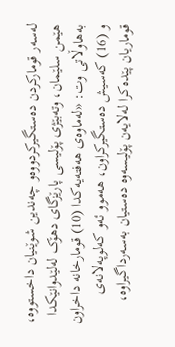له‌سه‌ر قومارکردن ده‌ستگیرکردووه‌و چه‌ندین شوێنیان داخستووە، هێمن سلێمان، وته‌بێژى پۆلیسى پارێزگاى دهۆک له‌لێدوانێکدا به‌‌هاوڵاتى وت: «له‌ماوه‌ى هه‌فته‌یه‌کدا (10) قومارخانه‌ داخراون و (16) که‌سیش ده‌ستگیرکراون، هه‌موو ئه‌و که‌لوپه‌لانه‌ى قوماریان پێده‌کرا له‌لایه‌ن پۆلیسه‌وه‌ ده‌ستیان به‌سه‌رداگیراوه‌،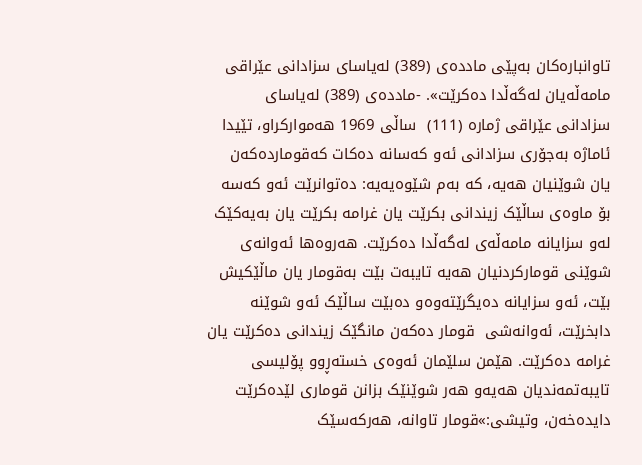تاوانباره‌کان به‌پێى مادده‌ى (389) له‌یاساى سزادانى عێراقى مامه‌ڵه‌یان له‌گه‌ڵدا ده‌کرێت». -مادده‌ى (389) له‌یاساى سزادانى عێراقى ژماره‌ (111)  ساڵى 1969 هه‌موارکراو، تێیدا ئاماژه‌ به‌جۆرى سزادانى ئه‌و که‌سانه‌ ده‌کات که‌قومارده‌که‌ن یان شوێنیان هه‌یه‌، که‌ به‌م شێوه‌یه‌یه‌: ده‌توانرێت ئه‌و که‌سه‌ بۆ ماوه‌ى ساڵێک زیندانى بکرێت یان غرامه‌ بکرێت یان به‌یه‌کێک له‌و سزایانه‌ مامه‌ڵه‌ى لەگەڵدا ده‌کرێت. هه‌روه‌ها ئه‌وانه‌ى شوێنى قومارکردنیان هه‌یه‌ تایبه‌ت بێت به‌قومار یان ماڵێکیش بێت، ئه‌و سزایانه‌ ده‌یگرێته‌وه‌و ده‌بێت ساڵێک ئه‌و شوێنه‌ دابخرێت، ئه‌وانه‌شى  قومار ده‌که‌ن مانگێک زیندانى ده‌کرێت یان غرامه‌ ده‌کرێت. هێمن سلێمان ئه‌وه‌ى خسته‌ڕوو پۆلیسى تایبه‌تمه‌ندیان هه‌یه‌و هه‌ر شوێنێک بزانن قومارى لێده‌کرێت دایده‌خه‌ن، وتیشى:»قومار تاوانه‌، هه‌رکه‌سێک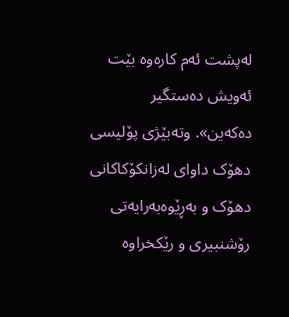له‌پشت ئه‌م کاره‌وه‌ بێت ئه‌ویش ده‌ستگیر ده‌که‌ین». وته‌بێژى پۆلیسى دهۆک داواى له‌زانکۆکاکانى دهۆک و به‌ڕێوه‌به‌رایه‌تى رۆشنبیرى و رێکخراوه‌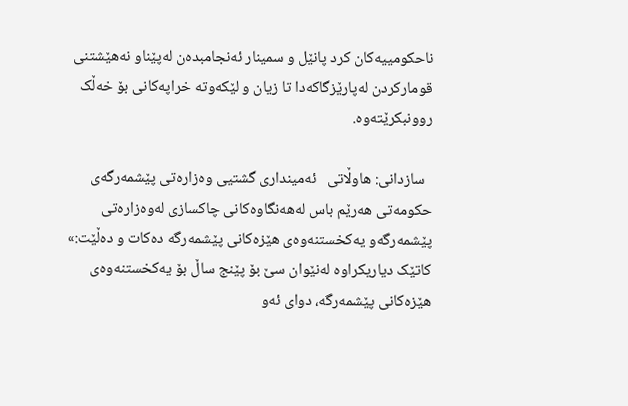ناحکومییه‌کان کرد پانێل و سمینار ئه‌نجامبده‌ن له‌پێناو نه‌هێشتنى قومارکردن له‌پارێزگاکه‌دا تا زیان و لێکه‌وته‌ خراپه‌کانى بۆ خه‌ڵک روونبکرێته‌وه‌.

  سازدانى: هاوڵاتى   ئه‌میندارى گشتیى وه‌زاره‌تى پێشمه‌رگه‌ى حکومه‌تى هه‌رێم باس له‌هه‌نگاوه‌کانى چاکسازى له‌وه‌زاره‌تى پێشمه‌رگه‌و یه‌کخستنه‌وه‌ى هێزه‌کانى پێشمه‌رگه‌ ده‌کات و ده‌ڵێت:» کاتێک دیاریکراوه‌ له‌نێوان سێ بۆ پێنج ساڵ بۆ یه‌کخستنه‌وه‌ى هێزه‌کانى پێشمه‌رگه‌، دواى ئه‌و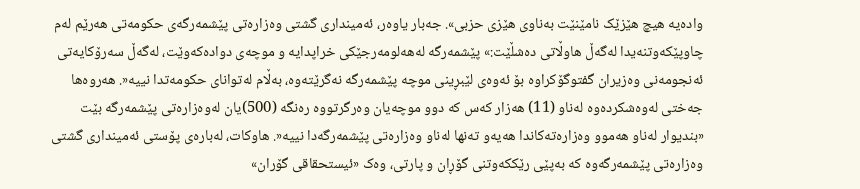واده‌یه‌ هیچ هێزێک نامێنێت به‌ناوى هێزى حزبی». جه‌بار یاوه‌ر، ئه‌میندارى گشتى وه‌زاره‌تى پێشمه‌رگه‌ى حکومه‌تى هه‌رێم له‌م چاوپێکه‌وتنه‌یدا له‌گه‌ڵ ‌هاوڵاتى ده‌شڵێت:» پێشمه‌رگه‌ له‌هه‌لومه‌رجێکى خراپدایه‌ و موچه‌ى دواده‌که‌وێت، له‌گه‌ڵ سه‌رۆکایه‌تى ئه‌نجومه‌نى وه‌زیران گفتوگۆکراوه‌ بۆ ئه‌وه‌ى لێبڕینى موچه‌ پێشمه‌رگه‌ نه‌گرێته‌وه‌، به‌ڵام له‌تواناى حکومه‌تدا نییه‌«. هه‌روه‌ها جه‌ختى له‌وه‌شکرده‌وه‌ له‌ناو (11) هه‌زار که‌س که‌ دوو موچه‌یان وه‌رگرتووه‌ ره‌نگه‌ (500)یان له‌وه‌زاره‌تى پێشمه‌رگه‌ بێت «بندیوار له‌ناو هه‌موو وه‌زاره‌ته‌کاندا هه‌یه‌و ته‌نها له‌ناو وه‌زاره‌تى پێشمه‌رگه‌دا نییه‌«. هاوکات، له‌باره‌ى پۆستى ئه‌میندارى گشتى وه‌زاره‌تى پێشمه‌رگه‌وه‌ که‌ به‌پێى رێککه‌وتنى گۆڕان و پارتى، وه‌ک «ئیستحقاقى گۆران»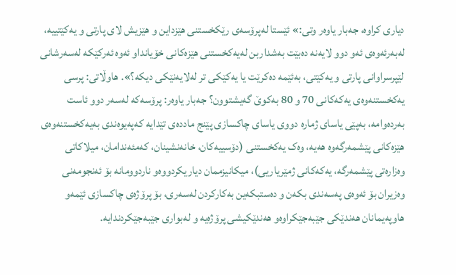دیارى کراوه‌، جه‌بار یاوه‌ر وتى:» ئێستا له‌پرۆسه‌ى رێکخستنى هێزداین و هێزیش لاى پارتى و یه‌کێتییه‌، له‌به‌رئه‌وه‌ى ئه‌و دوو لایه‌نه‌ ده‌بێت به‌شداربن له‌یه‌کخستنى هێزه‌کانى خۆیانداو ئه‌وه‌ ئه‌رکێکه‌ له‌سه‌رشانى لێپرسراوانى پارتى و یه‌کێتى، به‌ئێمه‌ ده‌کرێت یا یه‌کێکى تر له‌لایه‌نێکى دیکه‌؟». هاوڵاتى: پرسى یه‌کخستنه‌وه‌ى یه‌که‌کانى 70 و 80 به‌کوێ گه‌یشتوون؟ جه‌بار یاوه‌ر: پرۆسه‌که‌ له‌سه‌ر دوو ئاست به‌رده‌وامه‌، به‌پێى یاساى ژماره‌ دووى یاساى چاکسازى پێنج مادده‌ى تێدایه‌ که‌په‌یوه‌ندى به‌یه‌کخستنه‌وه‌ى هێزه‌کانى پێشمه‌رگه‌وه‌ هه‌یه‌، وه‌ک یه‌کخستنى (دۆسییه‌کان، خانه‌نشینان، که‌مئه‌ندامان، میلاکاتى وه‌زاره‌تى پێشمه‌رگه‌، یه‌که‌کانى ژمێریاریی)، میکانیزممان دیاریکردووه‌و ناردوومانه‌ بۆ ئه‌نجومه‌نى وه‌زیران بۆ ئه‌وه‌ى په‌سه‌ندى بکه‌ن و ده‌ستبکه‌ین به‌کارکردن له‌سه‌ری، بۆ پرۆژه‌ى چاکسازى ئێمه‌و هاوپه‌یمانان هه‌ندێکى جێبه‌جێکراوه‌و هه‌ندێکیشى پرۆژه‌یه‌ و له‌بوارى جێبه‌جێکردندایه‌.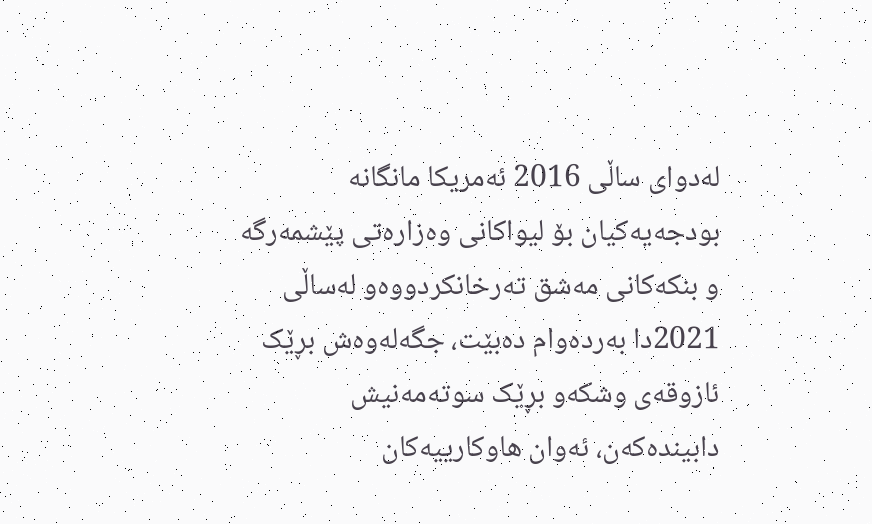له‌دواى ساڵى 2016 ئه‌مریکا مانگانه‌ بودجه‌یه‌کیان بۆ لیواکانى وه‌زاره‌تى پێشمه‌رگه‌ و بنکه‌کانى مه‌شق ته‌رخانکردووه‌و له‌ساڵى 2021دا به‌رده‌وام ده‌بێت، جگه‌له‌وه‌ش بڕێک ئازوقه‌ى وشکه‌و بڕێک سوته‌مه‌نیش دابینده‌که‌ن، ئه‌وان هاوکارییه‌کان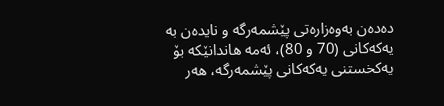ده‌ده‌ن به‌وه‌زاره‌تى پێشمه‌رگه‌ و نایده‌ن به‌ یه‌که‌کانى (70 و 80)، ئه‌مه‌ هاندانێکه‌ بۆ یه‌کخستنى یه‌که‌کانى پێشمه‌رگه‌، هه‌ر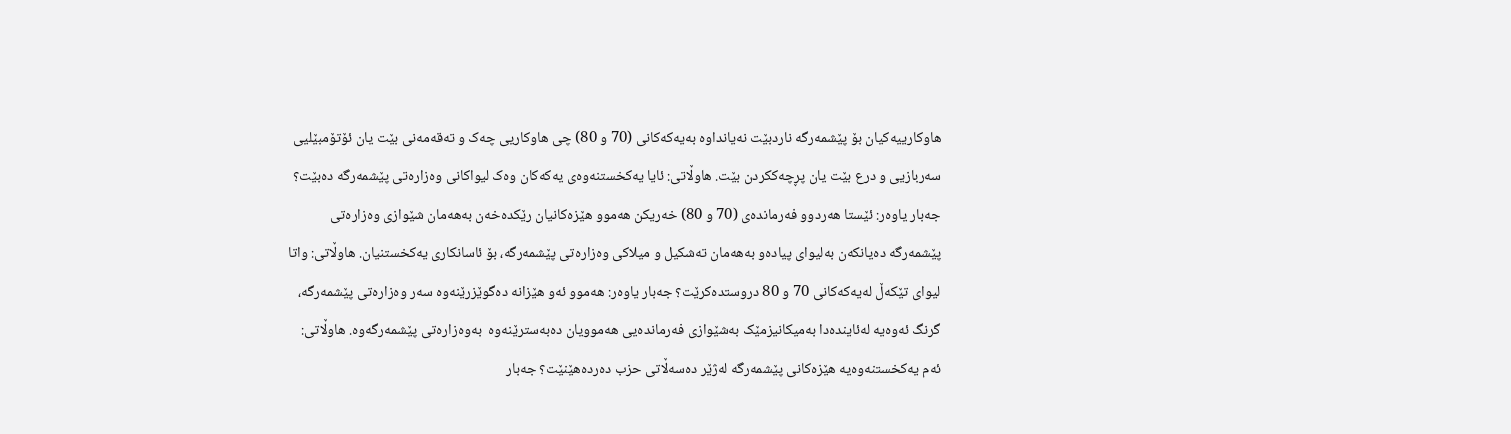هاوکارییه‌کیان بۆ پێشمه‌رگه‌ ناردبێت نه‌یانداوه‌ به‌یه‌که‌کانى (70 و 80) چى هاوکاریى چه‌ک و ته‌قه‌مه‌نى بێت یان ئۆتۆمبێلیى سه‌ربازیى و درع بێت یان پڕچه‌ککردن بێت. هاوڵاتى: ئایا یه‌کخستنه‌وه‌ى یه‌که‌کان وه‌ک لیواکانى وه‌زاره‌تى پێشمه‌رگه‌ ده‌بێت؟ جه‌بار یاوه‌ر: ئێستا هه‌ردوو فه‌رمانده‌ى (70 و 80) خه‌ریکن هه‌موو هێزه‌کانیان رێکده‌خه‌ن به‌هه‌مان شێوازى وه‌زاره‌تى پێشمه‌رگه‌ ده‌یانکه‌ن به‌لیواى پیاده‌و به‌هه‌مان ته‌شکیل و میلاکى وه‌زاره‌تى پێشمه‌رگه‌، بۆ ئاسانکارى یه‌کخستنیان. هاوڵاتى: واتا لیواى تێکه‌ڵ له‌یه‌که‌کانى 70 و 80 دروستده‌کرێت؟ جه‌بار یاوه‌ر: هه‌موو ئه‌و هێزانه‌ ده‌گوێزرێنه‌وه‌ سه‌ر وه‌زاره‌تى پێشمه‌رگه‌،  گرنگ ئه‌وه‌یه‌ له‌ئاینده‌دا به‌میکانیزمێک به‌شێوازى فه‌رمانده‌یى هه‌موویان ده‌به‌سترێنه‌وه‌  به‌وه‌زاره‌تى پێشمه‌رگه‌وه‌. هاوڵاتى: ئه‌م یه‌کخستنه‌وه‌یه‌ هێزه‌کانى پێشمه‌رگه‌ له‌ژێر ده‌سه‌ڵاتى حزب ده‌رده‌هێنێت؟ جه‌بار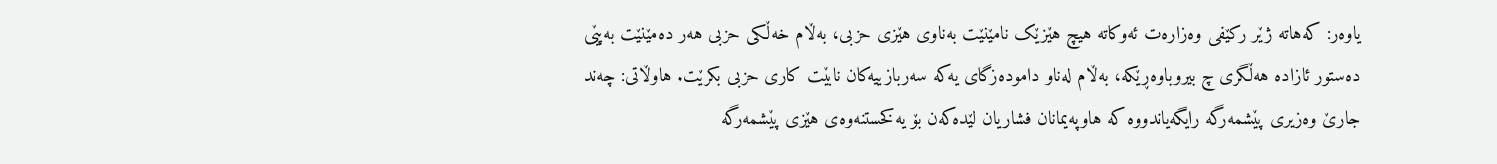یاوه‌ر: که‌هاته‌ ژێر رکێفى وه‌زاره‌ت ئه‌وکاته‌ هیچ هێزێک نامێنێت به‌ناوى هێزى حزبی، به‌ڵام خه‌ڵکى حزبى هه‌ر ده‌مێنێت به‌پێى ده‌ستور ئازاده‌ هه‌ڵگرى چ بیروباوه‌ڕێکه‌، به‌ڵام له‌ناو داموده‌زگاى یه‌که‌ سه‌ربازییه‌کان نابێت کارى حزبى بکرێت. هاوڵاتى: چه‌ند جارێ وه‌زیرى پێشمه‌رگه‌ رایگه‌یاندووه‌ که‌ هاوپه‌یمانان فشاریان لێده‌که‌ن بۆ یه‌کخستنه‌وه‌ى هێزى پێشمه‌رگه‌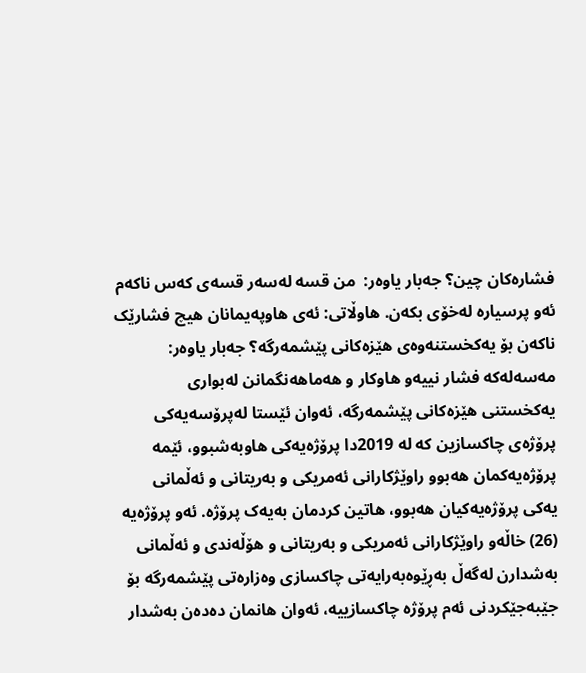فشاره‌کان چین؟ جه‌بار یاوه‌ر:  من قسه‌ له‌سه‌ر قسه‌ى که‌س ناکه‌م ئه‌و پرسیاره‌ له‌خۆى بکه‌ن. هاوڵاتى: ئه‌ى هاوپه‌یمانان هیچ فشارێک ناکه‌ن بۆ یه‌کخستنه‌وه‌ى هێزه‌کانى پێشمه‌رگه‌؟ جه‌بار یاوه‌ر: مه‌سه‌له‌که‌ فشار نییه‌و هاوکار و هه‌ماهه‌نگمانن له‌بوارى یه‌کخستنى هێزه‌کانى پێشمه‌رگه‌، ئه‌وان ئێستا له‌پرۆسه‌یه‌کى پرۆژه‌ى چاکسازین که‌ له‌ 2019دا پرۆژه‌یه‌کى هاوبه‌شبوو، ئێمه‌ پرۆژه‌یه‌کمان هه‌بوو راوێژکارانى ئه‌مریکى و به‌ریتانى و ئه‌ڵمانى یه‌کى پرۆژه‌یه‌کیان هه‌بوو، هاتین کردمان به‌یه‌ک پرۆژه‌. ئه‌و پرۆژه‌یه‌ (26) خاڵه‌و راوێژکارانى ئه‌مریکى و به‌ریتانى و هۆڵه‌ندى و ئه‌ڵمانى به‌شدارن له‌گه‌ڵ به‌ڕێوه‌به‌رایه‌تى چاکسازی وه‌زاره‌تى پێشمه‌رگه‌ بۆ جێبه‌جێکردنى ئه‌م پرۆژه‌ چاکسازییه‌، ئه‌وان هانمان ده‌ده‌ن به‌شدار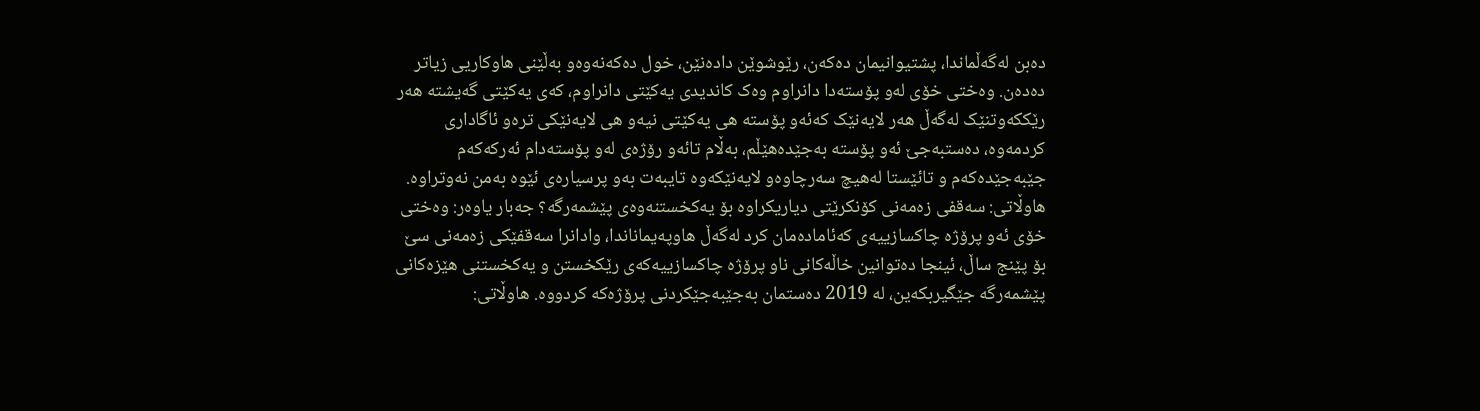ده‌بن له‌گه‌ڵماندا، پشتیوانیمان ده‌که‌ن، رێوشوێن داده‌نێن، خول ده‌که‌نه‌وه‌و به‌ڵێنى هاوکاریى زیاتر ده‌ده‌ن. وه‌ختى خۆى له‌و پۆسته‌دا دانراوم وه‌ک کاندیدى یه‌کێتى دانراوم، که‌ى یه‌کێتى گه‌یشته‌ هه‌ر رێککه‌وتنێک له‌گه‌ڵ هه‌ر لایه‌نێک که‌ئه‌و پۆسته‌ هى یه‌کێتى نیه‌و هى لایه‌نێکى تره‌و ئاگادارى کردمه‌وه‌، ده‌ستبه‌جێ ئه‌و پۆسته‌ به‌جێده‌هێڵم، به‌ڵام تائه‌و رۆژه‌ى له‌و پۆسته‌دام ئه‌رکه‌که‌م جێبه‌جێده‌که‌م و تائێستا له‌هیچ سه‌رچاوه‌و لایه‌نێکه‌وه‌ تایبه‌ت به‌و پرسیاره‌ى ئێوه‌ به‌من نه‌وتراوه‌. هاوڵاتى: سه‌قفی زه‌مه‌نی کۆنکرێتى دیاریکراوه‌ بۆ یه‌کخستنه‌وه‌ى پێشمه‌رگه‌؟ جه‌بار یاوه‌ر: وه‌ختى خۆى ئه‌و پرۆژه‌ چاکسازییه‌ى که‌ئاماده‌مان کرد له‌گه‌ڵ هاوپه‌یماناندا، وادانرا سه‌قفێکى زه‌مه‌نى سێ بۆ پێنج ساڵ، ئینجا ده‌توانین خاڵه‌کانى ناو پرۆژه‌ چاکسازییه‌که‌ى رێکخستن و یه‌کخستنى هێزه‌کانى پێشمه‌رگه‌ جێگیربکه‌ین، له‌ 2019 ده‌ستمان به‌جێبه‌جێکردنى پرۆژه‌که‌ کردووه‌. هاوڵاتى: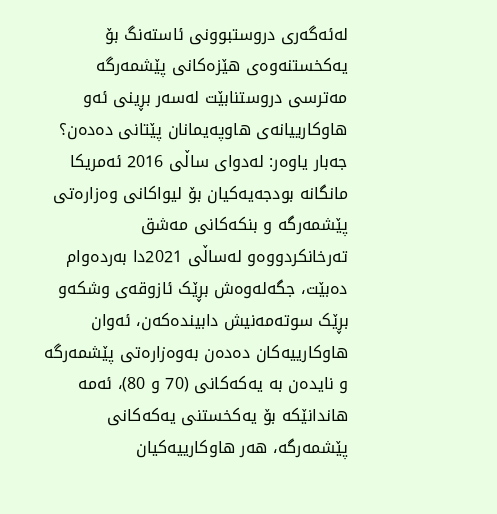له‌ئه‌گه‌رى دروستبوونى ئاسته‌نگ بۆ یه‌کخستنه‌وه‌ى هێزه‌کانى پێشمه‌رگه‌ مه‌ترسى دروستنابێت له‌سه‌ر بڕینى ئه‌و هاوکارییانه‌ى هاوپه‌یمانان پێتانى ده‌ده‌ن؟ جه‌بار یاوه‌ر: له‌دواى ساڵى 2016 ئه‌مریکا مانگانه‌ بودجه‌یه‌کیان بۆ لیواکانى وه‌زاره‌تى پێشمه‌رگه‌ و بنکه‌کانى مه‌شق ته‌رخانکردووه‌و له‌ساڵى 2021دا به‌رده‌وام ده‌بێت، جگه‌له‌وه‌ش بڕێک ئازوقه‌ى وشکه‌و بڕێک سوته‌مه‌نیش دابینده‌که‌ن، ئه‌وان هاوکارییه‌کان ده‌ده‌ن به‌وه‌زاره‌تى پێشمه‌رگه‌ و نایده‌ن به‌ یه‌که‌کانى (70 و 80)، ئه‌مه‌ هاندانێکه‌ بۆ یه‌کخستنى یه‌که‌کانى پێشمه‌رگه‌، هه‌ر هاوکارییه‌کیان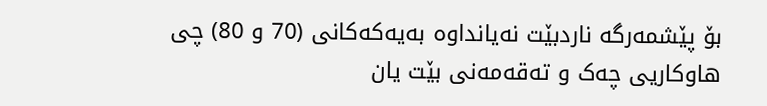بۆ پێشمه‌رگه‌ ناردبێت نه‌یانداوه‌ به‌یه‌که‌کانى (70 و 80) چى هاوکاریى چه‌ک و ته‌قه‌مه‌نى بێت یان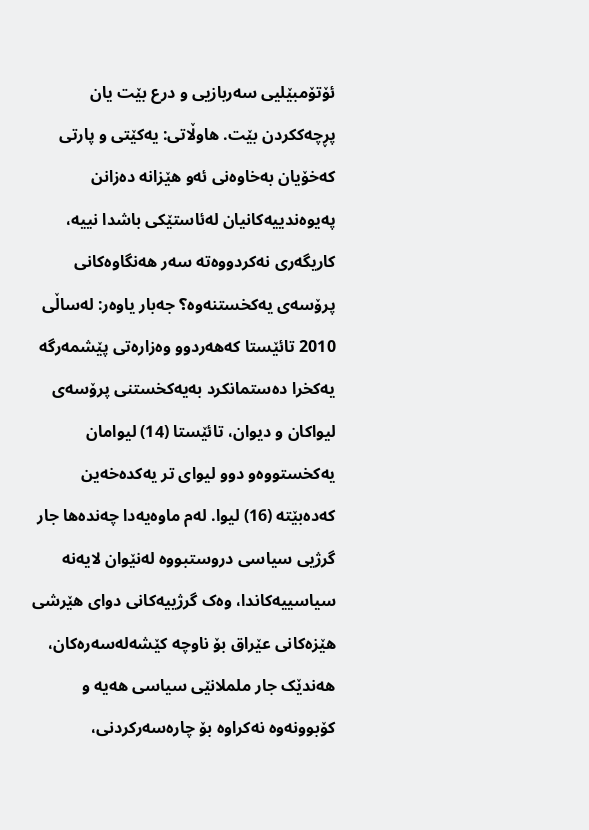ئۆتۆمبێلیى سه‌ربازیى و درع بێت یان پڕچه‌ککردن بێت. هاوڵاتى: یه‌کێتى و پارتى که‌خۆیان به‌خاوه‌نى ئه‌و هێزانه‌ ده‌زانن په‌یوه‌ندییه‌کانیان له‌ئاستێکى باشدا نییه‌، کاریگه‌رى نه‌کردووه‌ته‌ سه‌ر هه‌نگاوه‌کانى پرۆسه‌ى یه‌کخستنه‌وه‌؟ جه‌بار یاوه‌ر: له‌ساڵى 2010 تائێستا که‌هه‌ردوو وه‌زاره‌تى پێشمه‌رگه‌ یه‌کخرا ده‌ستمانکرد به‌یه‌کخستنى پرۆسه‌ى لیواکان و دیوان، تائێستا (14) لیوامان یه‌کخستووه‌و دوو لیواى تر یه‌کده‌خه‌ین که‌ده‌بێته‌ (16) لیوا. له‌م ماوه‌یه‌دا چه‌نده‌ها جار گرژیى سیاسى دروستبووه‌ له‌نێوان لایه‌نه‌ سیاسییه‌کاندا، وه‌ک گرژییه‌کانى دواى هێرشى هێزه‌کانى عێراق بۆ ناوچه‌ کێشه‌له‌سه‌ره‌کان، هه‌ندێک جار ململانێى سیاسى هه‌یه‌ و کۆبوونه‌وه‌ نه‌کراوه‌ بۆ چاره‌سه‌رکردنی،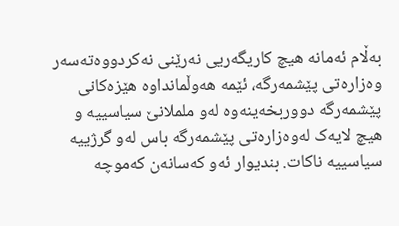به‌ڵام ئه‌مانه‌ هیچ کاریگه‌ریى نه‌رێنى نه‌کردووه‌ته‌سه‌ر وه‌زاره‌تى پێشمه‌رگه‌، ئێمه‌ هه‌وڵمانداوه‌ هێزه‌کانى پێشمه‌رگه‌ دووربخه‌ینه‌وه‌ له‌و ململانێ سیاسییه‌ و هیچ لایه‌ک له‌وه‌زاره‌تى پێشمه‌رگه‌ باس له‌و گرژییه‌ سیاسییه‌ ناکات. بندیوار ئه‌و که‌سانه‌ن که‌موچه‌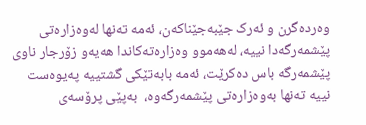وه‌رده‌گرن و ئه‌رک جێبه‌جێناکه‌ن، ئه‌مه‌ ته‌نها له‌وه‌زاره‌تى پێشمه‌رگه‌دا نییه‌، له‌هه‌موو وه‌زاره‌ته‌کاندا هه‌یه‌و زۆرجار ناوى پێشمه‌رگه‌ باس ده‌کرێت، ئه‌مه‌ بابه‌تێکى گشتییه‌ په‌یوه‌ست نییه‌ ته‌نها به‌وه‌زاره‌تى پێشمه‌رگه‌وه‌،  به‌پێى پرۆسه‌ى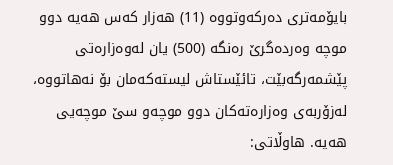بایۆمه‌ترى ده‌رکه‌وتووه‌ (11) هه‌زار که‌س هه‌یه‌ دوو موچه‌ وه‌رده‌گرێ ره‌نگه‌ (500) یان له‌وه‌زاره‌تى پێشمه‌رگه‌بێت، تائێستاش لیسته‌که‌مان بۆ نه‌هاتووه‌، له‌زۆربه‌ى وه‌زاره‌ته‌کان دوو موچه‌و سێ موچه‌یى هه‌یه‌. هاوڵاتى: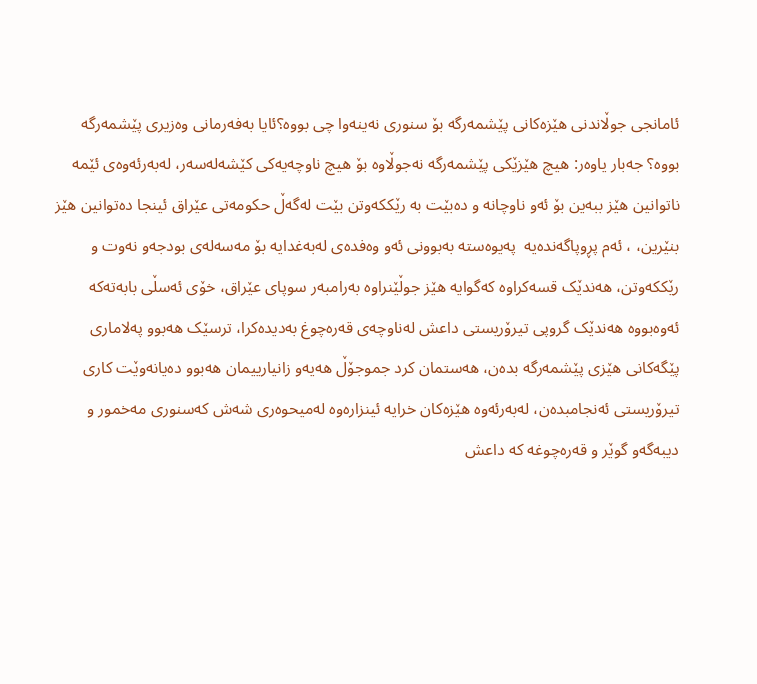ئامانجى جوڵاندنى هێزه‌کانى پێشمه‌رگه‌ بۆ سنورى نه‌ینه‌وا چی بووه‌؟ئایا به‌فه‌رمانى وه‌زیرى پێشمه‌رگه‌ بووه‌؟ جه‌بار یاوه‌ر: هیچ هێزێکى پێشمه‌رگه‌ نه‌جوڵاوه‌ بۆ هیچ ناوچه‌یه‌کى کێشه‌له‌سه‌ر، له‌به‌رئه‌وه‌ى ئێمه‌ ناتوانین هێز ببه‌ین بۆ ئه‌و ناوچانه‌ و ده‌بێت به‌ رێککه‌وتن بێت له‌گه‌ڵ حکومه‌تى عێراق ئینجا ده‌توانین هێز بنێرین، ، ئه‌م پڕوپاگه‌نده‌یه‌  په‌یوه‌سته‌ به‌بوونى ئه‌و وه‌فده‌ى له‌به‌غدایه‌ بۆ مه‌سه‌له‌ى بودجه‌و نه‌وت و رێککه‌وتن، هه‌ندێک قسه‌کراوه‌ که‌گوایه‌ هێز جوڵێنراوه‌ به‌رامبه‌ر سوپاى عێراق، خۆى ئه‌سڵى بابه‌ته‌که‌ ئه‌وه‌بووه‌ هه‌ندێک گروپى تیرۆریستى داعش له‌ناوچه‌ى قه‌ره‌چوغ به‌دیده‌کرا، ترسێک هه‌بوو په‌لامارى پێگه‌کانى هێزى پێشمه‌رگه‌ بده‌ن، هه‌ستمان کرد جموجۆڵ هه‌یه‌و زانیارییمان هه‌بوو ده‌یانه‌وێت کارى تیرۆریستى ئه‌نجامبده‌ن، له‌به‌رئه‌وه‌ هێزه‌کان خرایه‌ ئینزاره‌وه‌ له‌میحوه‌رى شه‌ش که‌سنورى مه‌خمور و دیبه‌گه‌و گوێر و قه‌ره‌چوغه‌ که‌ داعش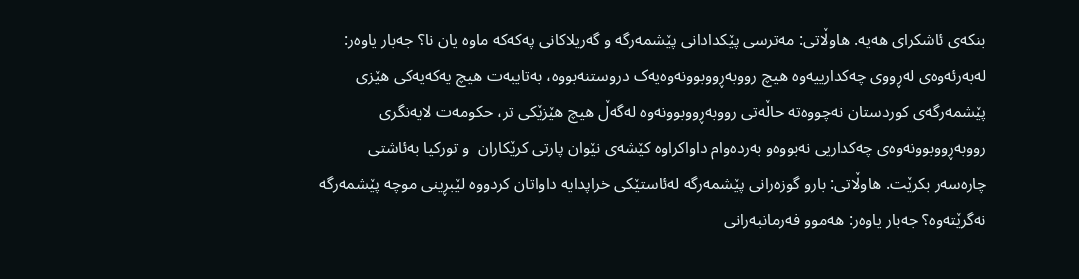بنکه‌ى ئاشکراى هه‌یه‌. هاوڵاتى: مه‌ترسى پێکدادانى پێشمه‌رگه‌ و گه‌ریلاکانى په‌که‌که‌ ماوه‌ یان نا؟ جه‌بار یاوه‌ر: له‌به‌رئه‌وه‌ى له‌ڕووى چه‌کدارییه‌وه‌ هیچ رووبه‌ڕووبوونه‌وه‌یه‌ک دروستنه‌بووه‌، به‌تایبه‌ت هیچ یه‌که‌یه‌کى هێزى پێشمه‌رگه‌ى کوردستان نه‌چووه‌ته‌ حاڵه‌تى رووبه‌ڕووبوونه‌وه‌ له‌گه‌ڵ هیچ هێزێکى تر، حکومه‌ت لایه‌نگرى رووبه‌ڕووبوونه‌وه‌ى چه‌کداریى نه‌بووه‌و به‌رده‌وام داواکراوه‌ کێشه‌ى نێوان پارتى کرێکاران  و تورکیا به‌ئاشتى چاره‌سه‌ر بکرێت. هاوڵاتى: بارو گوزه‌رانى پێشمه‌رگه‌ له‌ئاستێکى خراپدایه‌ داواتان کردووه‌ لێبڕینى موچه‌ پێشمه‌رگه‌ نه‌گرێته‌وه‌؟ جه‌بار یاوه‌ر: هه‌موو فه‌رمانبه‌رانى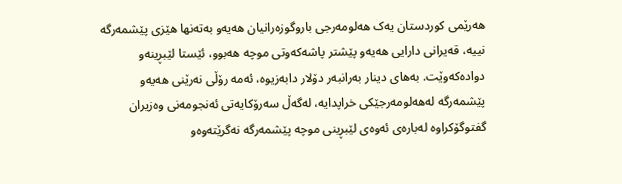هه‌رێمى کوردستان یه‌ک هه‌لومه‌رجى باروگوزه‌رانیان هه‌یه‌و به‌ته‌نها هێزى پێشمه‌رگه‌ نییه‌، قه‌یرانى دارایى هه‌یه‌و پێشتر پاشه‌که‌وتى موچه‌ هه‌بوو، ئێستا لێبڕینه‌و دواده‌که‌وێت. به‌هاى دینار به‌رانبه‌ر دۆلار دابه‌زیوه‌، ئه‌مه‌ رۆڵى نه‌رێنى هه‌یه‌و پێشمه‌رگه‌ له‌هه‌لومه‌رجێکى خراپدایه‌، له‌گه‌ڵ سه‌رۆکایه‌تى ئه‌نجومه‌نى وه‌زیران گفتوگۆکراوه‌ له‌باره‌ى ئه‌وه‌ى لێبڕینى موچه‌ پێشمه‌رگه‌ نه‌گرێته‌وه‌و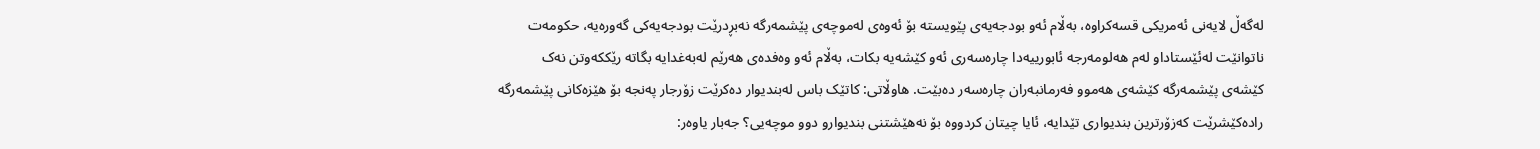له‌گه‌ڵ لایه‌نى ئه‌مریکى قسه‌کراوه‌، به‌ڵام ئه‌و بودجه‌یه‌ى پێویسته‌ بۆ ئه‌وه‌ى له‌موچه‌ى پێشمه‌رگه‌ نه‌بڕدرێت بودجه‌یه‌کى گه‌وره‌یه‌، حکومه‌ت ناتوانێت له‌ئێستاداو له‌م هه‌لومه‌رجه‌ ئابورییه‌دا چاره‌سه‌رى ئه‌و کێشه‌یه‌ بکات، به‌ڵام ئه‌و وه‌فده‌ى هه‌رێم له‌به‌غدایه‌ بگاته‌ رێککه‌وتن نه‌ک کێشه‌ى پێشمه‌رگه‌ کێشه‌ى هه‌موو فه‌رمانبه‌ران چاره‌سه‌ر ده‌بێت. هاوڵاتى: کاتێک باس له‌بندیوار ده‌کرێت زۆرجار په‌نجه‌ بۆ هێزه‌کانى پێشمه‌رگه‌ راده‌کێشرێت که‌زۆرترین بندیوارى تێدایه‌، ئایا چیتان کردووه‌ بۆ نه‌هێشتنى بندیوارو دوو موچه‌یى؟ جه‌بار یاوه‌ر: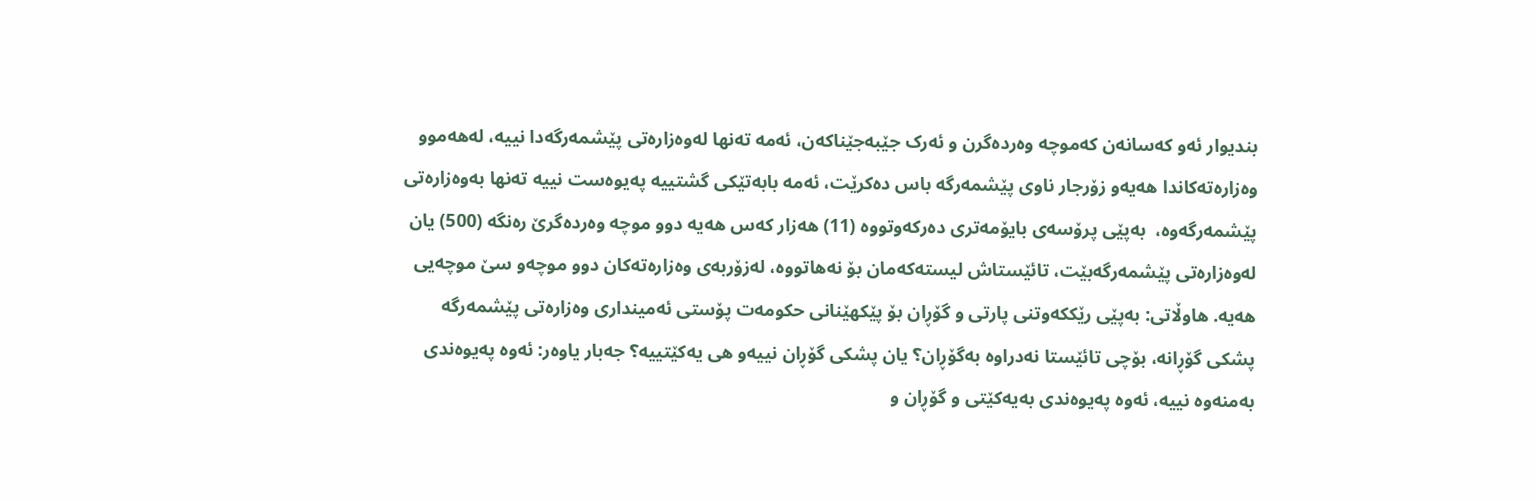بندیوار ئه‌و که‌سانه‌ن که‌موچه‌ وه‌رده‌گرن و ئه‌رک جێبه‌جێناکه‌ن، ئه‌مه‌ ته‌نها له‌وه‌زاره‌تى پێشمه‌رگه‌دا نییه‌، له‌هه‌موو وه‌زاره‌ته‌کاندا هه‌یه‌و زۆرجار ناوى پێشمه‌رگه‌ باس ده‌کرێت، ئه‌مه‌ بابه‌تێکى گشتییه‌ په‌یوه‌ست نییه‌ ته‌نها به‌وه‌زاره‌تى پێشمه‌رگه‌وه‌،  به‌پێى پرۆسه‌ى بایۆمه‌ترى ده‌رکه‌وتووه‌ (11) هه‌زار که‌س هه‌یه‌ دوو موچه‌ وه‌رده‌گرێ ره‌نگه‌ (500) یان له‌وه‌زاره‌تى پێشمه‌رگه‌بێت، تائێستاش لیسته‌که‌مان بۆ نه‌هاتووه‌، له‌زۆربه‌ى وه‌زاره‌ته‌کان دوو موچه‌و سێ موچه‌یى هه‌یه‌. هاوڵاتى: به‌پێى رێککه‌وتنى پارتى و گۆڕان بۆ پێکهێنانى حکومه‌ت پۆستى ئه‌میندارى وه‌زاره‌تى پێشمه‌رگه‌ پشکى گۆڕانه‌، بۆچى تائێستا نه‌دراوه‌ به‌گۆڕان؟ یان پشکى گۆڕان نییه‌و هى یه‌کێتییه‌؟ جه‌بار یاوه‌ر: ئه‌وه‌ په‌یوه‌ندى به‌منه‌وه‌ نییه‌، ئه‌وه‌ په‌یوه‌ندى به‌یه‌کێتى و گۆڕان و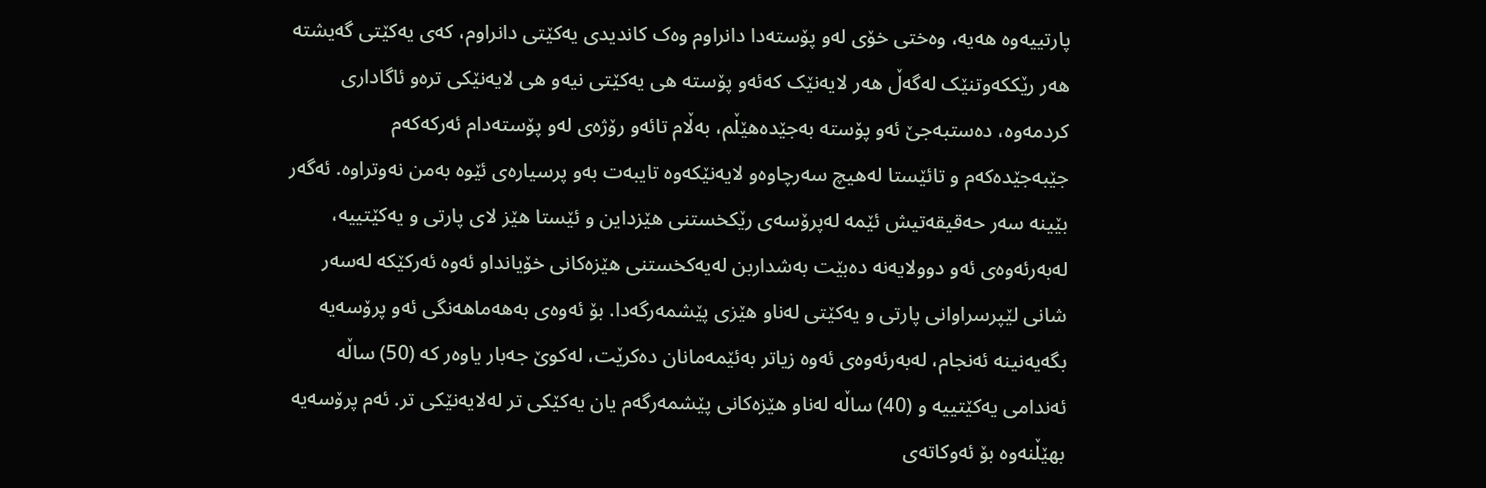پارتییه‌وه‌ هه‌یه‌، وه‌ختى خۆى له‌و پۆسته‌دا دانراوم وه‌ک کاندیدى یه‌کێتى دانراوم، که‌ى یه‌کێتى گه‌یشته‌ هه‌ر رێککه‌وتنێک له‌گه‌ڵ هه‌ر لایه‌نێک که‌ئه‌و پۆسته‌ هى یه‌کێتى نیه‌و هى لایه‌نێکى تره‌و ئاگادارى کردمه‌وه‌، ده‌ستبه‌جێ ئه‌و پۆسته‌ به‌جێده‌هێڵم، به‌ڵام تائه‌و رۆژه‌ى له‌و پۆسته‌دام ئه‌رکه‌که‌م جێبه‌جێده‌که‌م و تائێستا له‌هیچ سه‌رچاوه‌و لایه‌نێکه‌وه‌ تایبه‌ت به‌و پرسیاره‌ى ئێوه‌ به‌من نه‌وتراوه‌. ئه‌گه‌ر بێینه‌ سه‌ر حه‌قیقه‌تیش ئێمه‌ له‌پرۆسه‌ى رێکخستنى هێزداین و ئێستا هێز لاى پارتى و یه‌کێتییه‌، له‌به‌رئه‌وه‌ى ئه‌و دوولایه‌نه‌ ده‌بێت به‌شداربن له‌یه‌کخستنى هێزه‌کانى خۆیانداو ئه‌وه‌ ئه‌رکێکه‌ له‌سه‌ر شانى لێپرسراوانى پارتى و یه‌کێتى له‌ناو هێزى پێشمه‌رگه‌دا. بۆ ئه‌وه‌ى به‌هه‌ماهه‌نگى ئه‌و پرۆسه‌یه‌ بگه‌یه‌نینه‌ ئه‌نجام، له‌به‌رئه‌وه‌ى ئه‌وه‌ زیاتر به‌ئێمه‌مانان ده‌کرێت، له‌کوێ جه‌بار یاوه‌ر که‌ (50) ساڵه‌ ئه‌ندامى یه‌کێتییه‌ و (40) ساڵه‌ له‌ناو هێزه‌کانى پێشمه‌رگه‌م یان یه‌کێکى تر له‌لایه‌نێکى تر. ئه‌م پرۆسه‌یه‌ بهێڵنه‌وه‌ بۆ ئه‌وکاته‌ى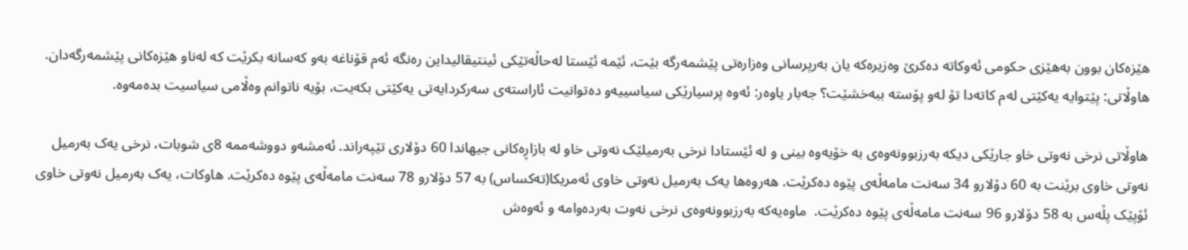هێزه‌کان بوون به‌هێزى حکومى ئه‌وکاته‌ ده‌کرێ وه‌زیره‌که‌ یان به‌رپرسانى وه‌زاره‌تى پێشمه‌رگه‌ بێت، ئێمه‌ ئێستا له‌حاڵه‌تێکى ئینتیقالیداین ره‌نگه‌ ئه‌م قۆناغه‌ به‌و که‌سانه‌ بکرێت که‌ له‌ناو هێزه‌کانى پێشمه‌رگه‌دان. هاوڵاتى: پێتوایه‌ یه‌کێتى له‌م کاته‌دا تۆ له‌و پۆسته‌ ببه‌خشێت؟ جه‌بار یاوه‌ر: ئه‌وه‌ پرسیارێکى سیاسییه‌و ده‌توانیت ئاراسته‌ى سه‌رکردایه‌تى یه‌کێتى بکه‌یت، بۆیه‌ ناتوانم وه‌ڵامى سیاسیت بده‌مه‌وه‌.

هاوڵاتى ‌نرخى نه‌وتى خاو جارێکى دیکه‌ به‌رزبوونه‌وه‌ى به‌ خۆیه‌وه‌ بینى و له‌ ئێستادا نرخى به‌رمیلێک نه‌وتى خاو له‌ بازاڕه‌کانى جیهاندا 60 دۆلارى تێپه‌راند. ئه‌مشه‌و دووشه‌ممه‌ 8ى شوبات، نرخى یه‌ک به‌رمیل نه‌وتى خاوى برێنت به‌ 60 دۆلارو 34 سه‌نت مامه‌ڵه‌ى پێوه‌ ده‌کرێت. هه‌روه‌ها یه‌ک به‌رمیل نه‌وتى خاوى ئه‌مریکا(ته‌کساس) به‌ 57 دۆلارو 78 سه‌نت مامه‌ڵه‌ى پێوه‌ ده‌کرێت. هاوکات، یه‌ک به‌رمیل نه‌وتى خاوى ئۆپێک پڵه‌س به‌ 58 دۆلارو 96 سه‌نت مامه‌ڵه‌ى پێوه‌ ده‌کرێت.  ماوه‌یه‌که‌ به‌رزبوونه‌وه‌ى نرخى نه‌وت به‌رده‌وامه‌ و ئه‌وه‌ش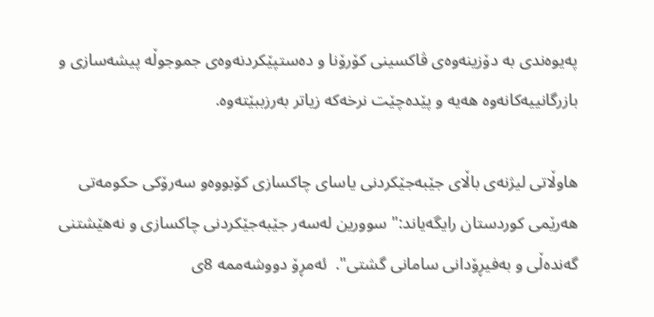په‌یوه‌ندى به‌ دۆزینه‌وه‌ى ڤاکسینى کۆرۆنا و ده‌ستپێکردنه‌وه‌ى جموجوڵه‌ پیشه‌سازى و بازرگانییه‌کانه‌وه‌ هه‌یه‌ و پێده‌چێت نرخه‌که‌ زیاتر به‌رزببێته‌وه‌.

هاوڵاتى لیژنه‌ى باڵاى جێبه‌جێکردنى یاساى چاکسازى کۆبووه‌و سه‌رۆکى حکومه‌تى هه‌رێمى کوردستان رایگه‌یاند:" سوورین له‌سه‌ر جێبه‌جێکردنى چاکسازى و نه‌هێشتنى گه‌نده‌ڵى و به‌فیڕۆدانى سامانى گشتی".  ئه‌مڕۆ دووشه‌ممه‌ 8ى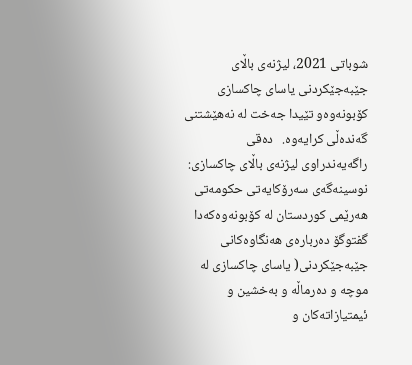شوباتى 2021، لیژنه‌ى باڵاى جێبه‌جێکردنى یاساى چاکسازى کۆبونه‌وه‌و تێیدا جه‌خت له‌ نه‌هێشتنى گه‌نده‌ڵى کرایه‌وه‌.   ده‌قى راگه‌یه‌ندراوى لیژنه‌ى باڵاى چاکسازى:  نوسینه‌گه‌ى سه‌رۆکایه‌تى حکومه‌تى هه‌رێمى کوردستان له‌ کۆبونه‌وه‌که‌دا گفتوگۆ ده‌رباره‌ى هه‌نگاوه‌کانى جێبه‌جێکردنی( یاساى چاکسازى له‌ موچه‌ و ده‌رماڵه‌ و به‌خشین و ئیمتیازاته‌کان و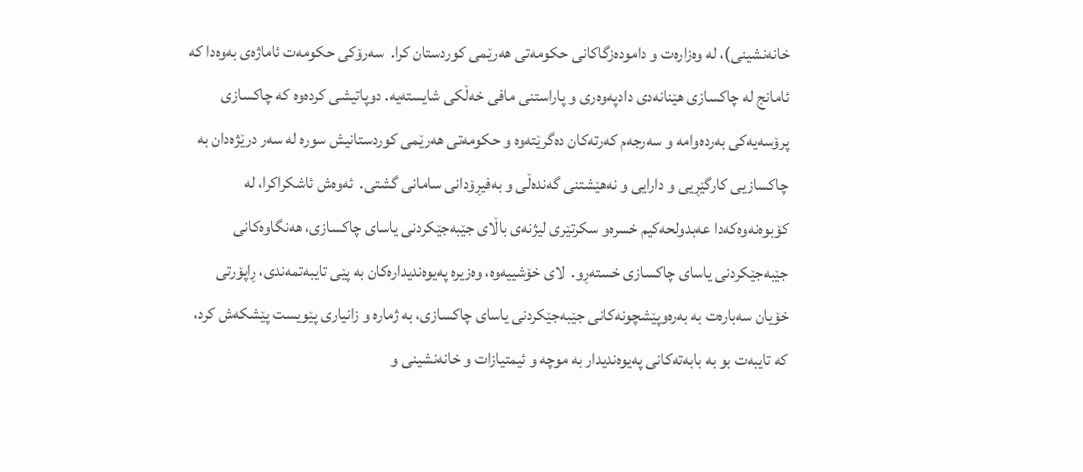خانه‌نشینی)، له‌ وه‌زاره‌ت و داموده‌زگاکانى حکومه‌تى هه‌رێمى کوردستان کرا.  سه‌رۆکى حکومه‌ت ئاماژه‌ى به‌وه‌دا که‌ ئامانج له‌ چاکسازى هێنانه‌دى دادپه‌وه‌رى و پاراستنى مافى خه‌ڵکى شایسته‌یه‌. دوپاتیشى کرده‌وه‌ که‌ چاکسازى پرۆسه‌یه‌کى به‌رده‌وامه‌ و سه‌رجه‌م که‌رته‌کان ده‌گرێته‌وه‌ و حکومه‌تى هه‌رێمى کوردستانیش سوره‌ له‌ سه‌ر درێژه‌دان به‌ چاکسازیى کارگێڕیى و دارایى و نه‌هێشتنى گه‌نده‌ڵى و به‌فیڕۆدانى سامانى گشتی.  ئه‌وه‌ش ئاشکراکرا، له‌ کۆبوه‌نه‌وه‌که‌دا عه‌بدولحه‌کیم خسره‌و سکرتێرى لیژنه‌ى باڵاى جێبه‌جێکردنى یاساى چاکسازی، هه‌نگاوه‌کانى جێبه‌جێکردنى یاساى چاکسازى خسته‌ڕو.  لاى خۆشییه‌وه‌، وه‌زیره‌ په‌یوه‌ندیداره‌کان به‌ پێى تایبه‌تمه‌ندی، ڕاپۆرتى خۆیان سه‌باره‌ت به‌ به‌ره‌وپێشچونه‌کانى جێبه‌جێکردنى یاساى چاکسازی، به‌ ژماره‌ و زانیارى پێویست پێشکه‌ش کرد، که‌ تایبه‌ت بو به‌ بابه‌ته‌کانى په‌یوه‌ندیدار به‌ موچه‌ و ئیمتیازات و خانه‌نشینى و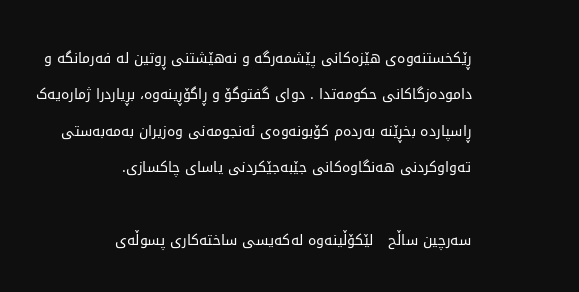ڕێکخستنه‌وه‌ى هێزه‌کانى پێشمه‌رگه‌ و نه‌هێشتنى ڕوتین له‌ فه‌رمانگه‌ و داموده‌زگاکانى حکومه‌تدا . دواى گفتوگۆ و ڕاگۆڕینه‌وه‌، بڕیاردرا ژماره‌یه‌ک ڕاسپارده‌ بخڕێنه‌ به‌رده‌م کۆبونه‌وه‌ى ئه‌نجومه‌نى وه‌زیران به‌مه‌به‌ستى ته‌واوکردنى هه‌نگاوه‌کانى جێبه‌جێکردنى یاساى چاکسازی.

سه‌رچین ساڵح   لێکۆڵینه‌وه‌ له‌که‌یسى ساخته‌کارى پسوڵه‌ى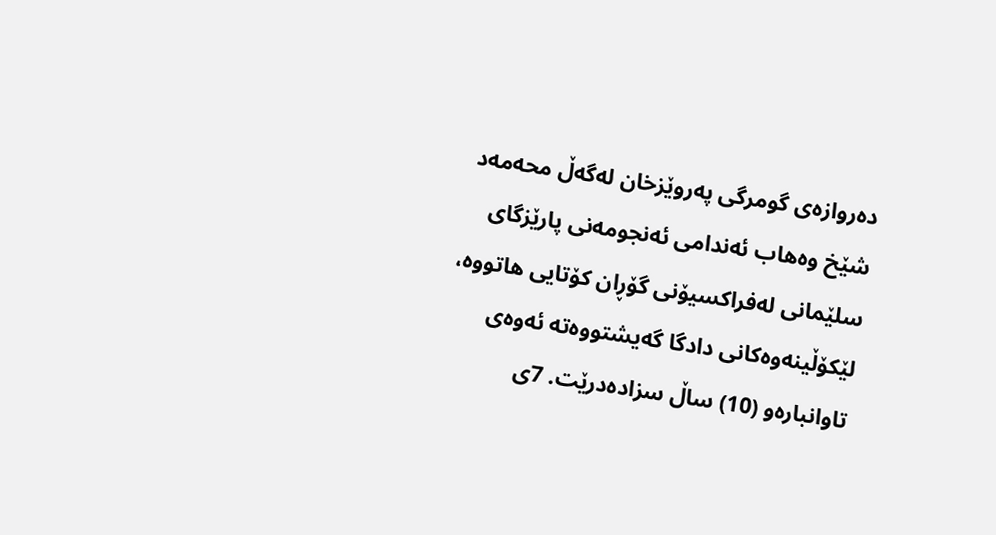ده‌روازه‌ى گومرگى په‌روێزخان له‌گه‌ڵ محه‌مه‌د شێخ وه‌هاب ئه‌ندامى ئه‌نجومه‌نى پارێزگاى سلێمانى له‌فراکسیۆنى گۆڕان کۆتایى هاتووه‌، لێکۆڵینه‌وه‌کانی دادگا گه‌یشتووه‌ته‌ ئه‌وه‌ى تاوانباره‌و (10) ساڵ سزاده‌درێت. 7ى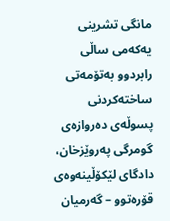مانگى تشرینى یه‌که‌مى ساڵى رابردوو به‌تۆمه‌تى ساخته‌کردنى پسوڵه‌ى ده‌روازه‌ى گومرگى په‌روێزخان، دادگاى لێکۆڵینه‌وه‌ى قۆره‌توو – گه‌رمیان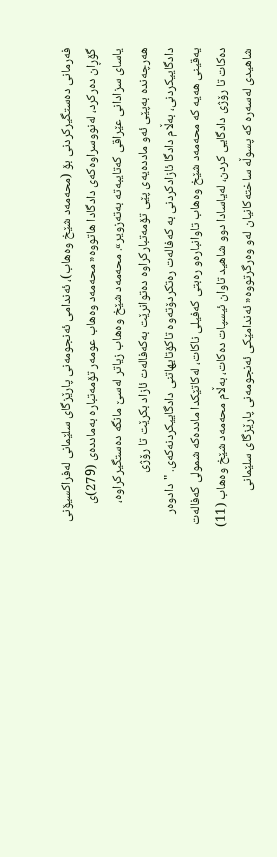فه‌رمانى ده‌ستگیرکردنى بۆ (محه‌مه‌د شێخ وه‌هاب)، ئه‌ندامى ئه‌نجومه‌نى پارێزگاى سلێمانى له‌فراکسیۆنى گۆڕان ده‌رکرد، له‌نووسراوه‌که‌ى دادگادا هاتووه‌« محه‌مه‌د وه‌هاب عومه‌ر تۆمه‌تباره‌ به‌مادده‌ی (279)ى یاسای سزادانى عێراقى که‌تایبه‌ته‌ به‌ته‌زویر». محه‌مه‌د شێخ وه‌هاب زیاتر له‌سێ مانگه‌ ده‌ستگیرکراوه‌، هه‌رچه‌نده‌ به‌پێى ئه‌و مادده‌یەى پێى تۆمه‌تبارکراوه‌ ده‌توانرێت به‌که‌فاله‌ت ئازاد بکرێت تا رۆژى دادگاییکردنی، به‌ڵام دادگا ئازادکردنى به‌ که‌فاله‌ت ره‌تکردۆته‌وه‌ تاکۆتایهاتنى دادگاییکردنه‌که‌ى. "دادوه‌ر یه‌قینى هه‌یه‌ که‌ محه‌مه‌د شێخ وه‌هاب تاوانباره‌و ره‌بتى که‌فیلى ناکات، له‌کاتێکدا مادده‌که‌ شمولى که‌فاله‌ت ده‌کات تا رۆژى دادگایى کردن، له‌یاسادا دوو شاهید تاوان ئیسپات ده‌کات، به‌ڵام محه‌مه‌د شێخ وه‌هاب (11) شاهیدى له‌سه‌ره‌ که‌ پسوڵه‌ ساخته‌کانیان له‌و وه‌رگرتووه‌« ئه‌ندامێکى ئه‌نجومه‌نى پارێزگاى سلێمانى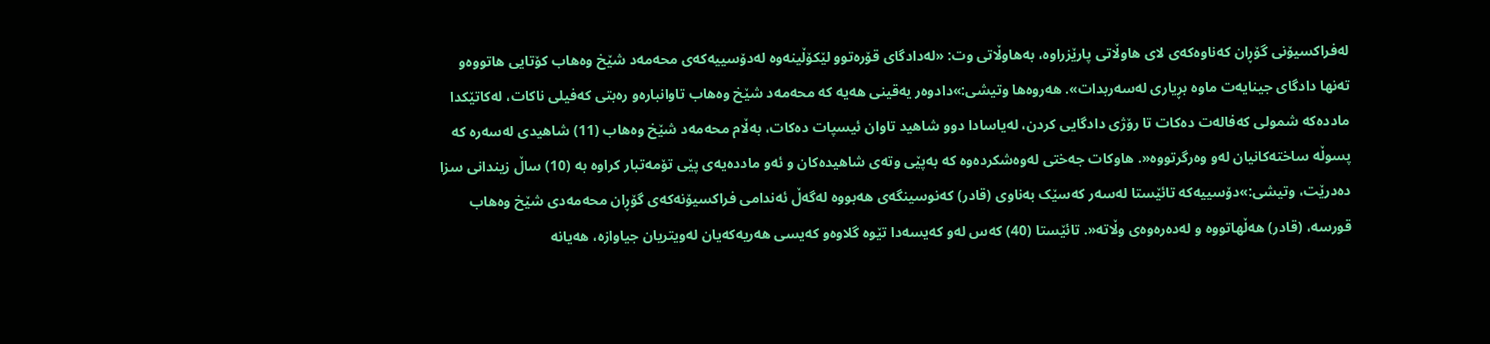له‌فراکسیۆنى گۆڕان که‌ناوه‌که‌ى لاى ‌هاوڵاتى پارێزراوه‌، به‌‌هاوڵاتى وت: «له‌دادگاى قۆره‌توو لێکۆڵینه‌وه‌ له‌دۆسییه‌که‌ى محه‌مه‌د شێخ وه‌هاب کۆتایى هاتووه‌و ته‌نها دادگاى جینایەت ماوه‌ بڕیارى له‌سه‌ربدات». هه‌روه‌ها وتیشى:»دادوه‌ر یه‌قینى هه‌یه‌ که‌ محه‌مه‌د شێخ وه‌هاب تاوانباره‌و ره‌بتى که‌فیلى ناکات، له‌کاتێکدا مادده‌که‌ شمولى که‌فاله‌ت ده‌کات تا رۆژى دادگایى کردن، له‌یاسادا دوو شاهید تاوان ئیسپات ده‌کات، به‌ڵام محه‌مه‌د شێخ وه‌هاب (11) شاهیدى له‌سه‌ره‌ که‌ پسوڵه‌ ساخته‌کانیان له‌و وه‌رگرتووه‌«. هاوکات جه‌ختى له‌وه‌شکرده‌وه‌ که‌ به‌پێى وته‌ى شاهیده‌کان و ئه‌و مادده‌یه‌ى پێى تۆمه‌تبار کراوه‌ به‌ (10) ساڵ زیندانى سزا ده‌درێت، وتیشى:»دۆسییه‌که‌ تائێستا له‌سه‌ر که‌سێک به‌ناوى (قادر) که‌نوسینگه‌ى هه‌بووه‌ لەگەڵ ئەندامی فراکسیۆنەکەی گۆڕان محه‌مه‌دى شێخ وه‌هاب قورسه‌، (قادر) هه‌ڵهاتووه‌ و له‌ده‌ره‌وه‌ى وڵاته‌«. تائێستا (40) که‌س له‌و که‌یسه‌دا تێوه‌ گلاوه‌و که‌یسى هه‌ریه‌که‌یان له‌ویتریان جیاوازه‌، هه‌یانه‌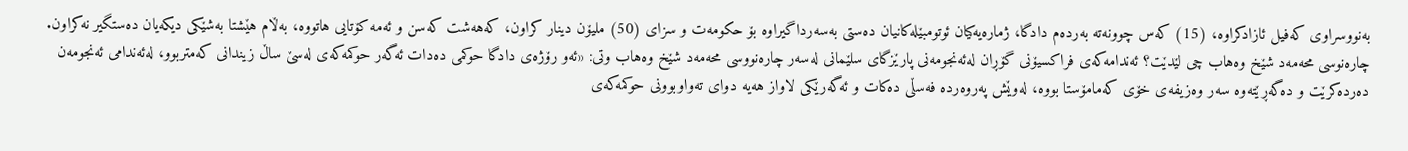به‌نووسراوى که‌فیل ئازادکراوه‌، (15) که‌س چوونه‌ته‌ به‌رده‌م دادگا، ژماره‌یه‌کیان ئوتومبێله‌کانیان دەستی بەسەرداگیراوە بۆ حکومه‌ت و سزاى (50) ملیۆن دینار کراون، که‌هه‌شت که‌سن و ئه‌مه‌ کۆتایى هاتووه‌، به‌ڵام هێشتا به‌شێکى دیکه‌یان ده‌ستگیر نه‌کراون. چاره‌نوسى محه‌مه‌د شێخ وه‌هاب چى لێدێت؟ ئه‌ندامه‌که‌ى فراکسیۆنى گۆڕان له‌ئه‌نجومه‌نى پارێزگاى سلێمانى له‌سه‌ر چاره‌نووسى محه‌مه‌د شێخ وه‌هاب وتی: «ئه‌و رۆژه‌ى دادگا حوکمى ده‌دات ئه‌گه‌ر حوکمه‌که‌ى له‌سێ ساڵ زیندانى که‌متربوو، له‌ئه‌ندامى ئه‌نجومه‌ن ده‌رده‌کرێت و ده‌گه‌ڕێته‌وه‌ سه‌ر وه‌زیفه‌ى خۆى که‌مامۆستا بووه‌، له‌وێش په‌روه‌رده‌ فه‌سڵى ده‌کات و ئه‌گه‌رێکى لاواز هه‌یه‌ دواى ته‌واوبوونى حوکمه‌که‌ى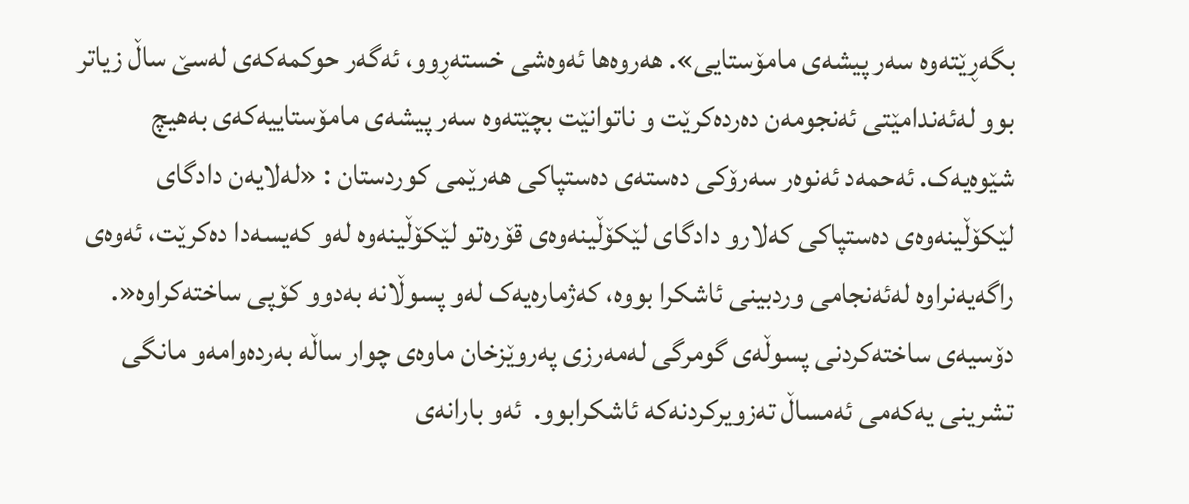بگه‌ڕێته‌وه‌ سه‌ر پیشه‌ى مامۆستایی». هه‌روه‌ها ئه‌وه‌شى خسته‌ڕوو، ئەگەر حوکمه‌که‌ى له‌سێ ساڵ زیاتر بوو له‌ئه‌ندامێتى ئه‌نجومه‌ن ده‌رده‌کرێت و ناتوانێت بچێته‌وه‌ سه‌ر پیشه‌ى مامۆستاییه‌که‌ى به‌هیچ شێوه‌یه‌ک. ئه‌حمه‌د ئه‌نوه‌ر سه‌رۆکى ده‌سته‌ى ده‌ستپاکى هه‌رێمى کوردستان : «له‌لایه‌ن دادگاى لێکۆڵینه‌وه‌ى ده‌ستپاکى که‌لارو دادگاى لێکۆڵینه‌وه‌ى قۆره‌تو لێکۆڵینه‌وه‌ له‌و که‌یسه‌دا ده‌کرێت، ئه‌وه‌ى راگه‌یه‌نراوه‌ له‌ئه‌نجامى وردبینى ئاشکرا بووه‌، که‌ژماره‌یه‌ک له‌و پسوڵانه‌ به‌دوو کۆپى ساخته‌کراوه‌«. دۆسیه‌ى ساخته‌کردنى پسوڵه‌ى گومرگى له‌مه‌رزى په‌روێزخان ماوه‌ى چوار ساڵه‌ به‌رده‌وامه‌و مانگى تشرینى یه‌که‌مى ئه‌مساڵ ته‌زویرکردنه‌که‌ ئاشکرابوو.  ئه‌و بارانه‌ى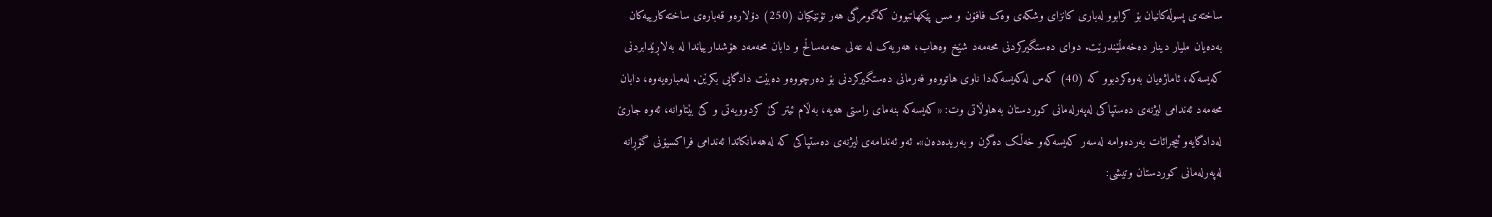ساخته‌ى پسوڵه‌کانیان بۆ کرابوو له‌بارى کانزاى وشکه‌ى وه‌ک فافۆن و مس پێکهاتبوون که‌گومرگى هه‌ر تۆنێکیان (250) دۆلاره‌و قه‌باره‌ى ساخته‌کارییه‌کان به‌ده‌یان ملیار دینار ده‌خه‌مڵێندرێت. دواى ده‌ستگیرکردنى محه‌مه‌د شێخ وه‌هاب، هه‌ریه‌ک له‌ عه‌لى حه‌مه‌ساڵح و دابان محه‌مه‌د هۆشدارییاندا له‌ به‌لاڕێدابردنى که‌یسه‌که‌، ئاماژه‌یان به‌وه‌کردبوو که‌ (40) که‌س له‌که‌یسه‌که‌دا ناوى هاتووه‌و فه‌رمانى ده‌ستگیرکردنى بۆ ده‌رچووه‌و ده‌بێت دادگایى بکرێن. له‌مباره‌یه‌وه‌، دابان محه‌مه‌د ئه‌ندامى لیژنه‌ى ده‌ستپاکى له‌په‌رله‌مانى کوردستان به‌‌هاوڵاتى وت: «که‌یسه‌که‌ بنه‌ماى راستى هه‌یه‌، به‌ڵام ئیتر کێ کردوویه‌تى و کێ بێتاوانه‌، ئه‌وه‌ جارێ له‌دادگایه‌و ئیجرائات به‌رده‌وامه‌ له‌سه‌ر که‌یسه‌که‌و خه‌ڵک ده‌گرن و به‌ریده‌ده‌ن». ئه‌و ئه‌ندامه‌ى لیژنه‌ى ده‌ستپاکى که‌ له‌هه‌مانکاتدا ئه‌ندامى فراکسیۆنى گۆڕانه‌ له‌په‌رله‌مانى کوردستان وتیشی: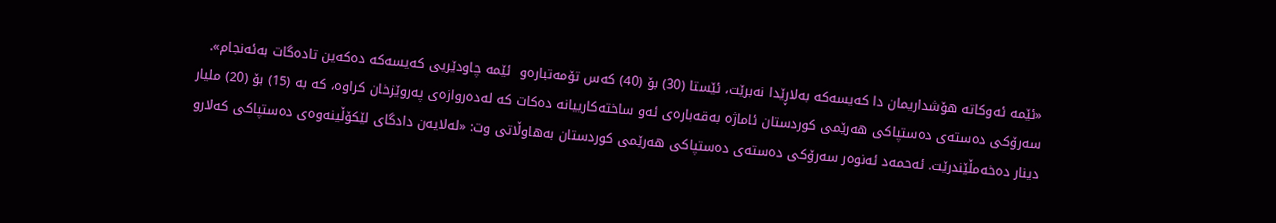«ئێمه‌ ئه‌وکاته‌ هۆشداریمان دا که‌یسه‌که‌ به‌لاڕێدا نه‌برێت، ئێستا (30) بۆ (40) که‌س تۆمه‌تباره‌و  ئێمه‌ چاودێریى که‌یسه‌که‌ ده‌که‌ین تاده‌گات به‌ئه‌نجام». سه‌رۆکى ده‌سته‌ى ده‌ستپاکى هه‌رێمى کوردستان ئاماژه‌ به‌قه‌باره‌ى ئه‌و ساخته‌کارییانه‌ ده‌کات که‌ له‌ده‌روازه‌ى په‌روێزخان کراوه‌، که‌ به‌ (15) بۆ (20) ملیار دینار ده‌خه‌مڵێندرێت. ئه‌حمه‌د ئه‌نوه‌ر سه‌رۆکى ده‌سته‌ى ده‌ستپاکى هه‌رێمى کوردستان به‌‌هاوڵاتى وت: «له‌لایه‌ن دادگاى لێکۆڵینه‌وه‌ى ده‌ستپاکى که‌لارو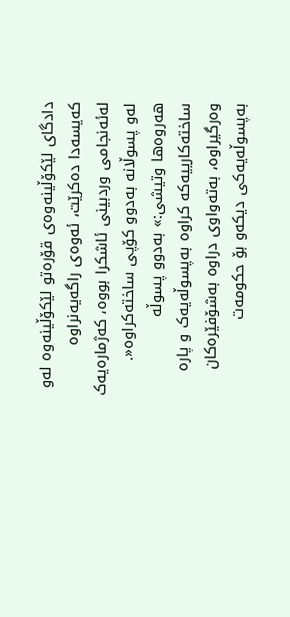دادگاى لێکۆڵینه‌وه‌ى قۆره‌تو لێکۆڵینه‌وه‌ له‌و که‌یسه‌دا ده‌کرێت، ئه‌وه‌ى راگه‌یه‌نراوه‌ له‌ئه‌نجامى وردبینى ئاشکرا بووه‌، که‌ژماره‌یه‌ک له‌و پسوڵانه‌ به‌دوو کۆپى ساخته‌کراوه‌«. هه‌روه‌ها وتیشى:» به‌دوو پسوڵه‌ ساخته‌کارییه‌که‌ کراوه‌ به‌پسوڵه‌یه‌ک و پاره‌ وه‌رگیراوه‌، به‌ته‌واوى دراوه‌ به‌شۆفێره‌کان به‌پسوڵه‌یه‌کى دیکه‌و بۆ حکومه‌ت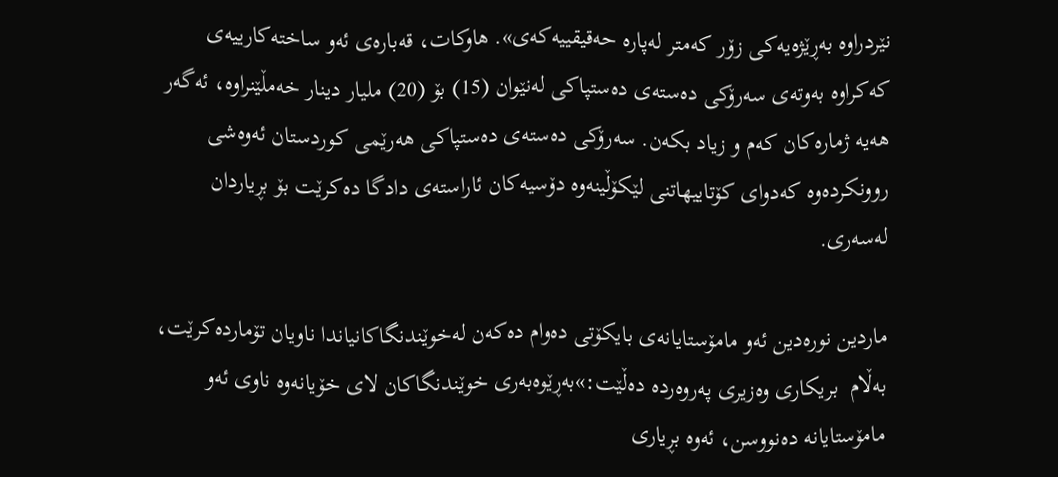نێردراوه‌ به‌ڕێژه‌یه‌کى زۆر که‌متر له‌پاره‌ حه‌قیقییه‌که‌ى». هاوکات، قه‌باره‌ى ئه‌و ساخته‌کارییه‌ى که‌کراوه‌ به‌وته‌ى سه‌رۆکى ده‌سته‌ى ده‌ستپاکى له‌نێوان (15) بۆ (20) ملیار دینار خه‌مڵێنراوه‌، ئه‌گه‌ر هه‌یه‌ ژماره‌کان که‌م و زیاد بکه‌ن. سه‌رۆکى ده‌سته‌ى ده‌ستپاکى هه‌رێمى کوردستان ئه‌وه‌شى روونکرده‌وه‌ که‌دواى کۆتاییهاتنى لێکۆڵینه‌وه‌ دۆسیه‌کان ئاراسته‌ى دادگا ده‌کرێت بۆ بڕیاردان له‌سه‌رى.

ماردین نوره‌دین ئه‌و مامۆستایانه‌ى بایکۆتى ده‌وام ده‌که‌ن له‌خوێندنگاکانیاندا ناویان تۆمارده‌کرێت، به‌ڵام  بریکارى وه‌زیرى په‌روه‌رده‌ ده‌ڵێت:»به‌ڕێوه‌به‌رى خوێندنگاکان لاى خۆیانه‌وه‌ ناوى ئه‌و مامۆستایانه‌ ده‌نووسن، ئه‌وه‌ بڕیارى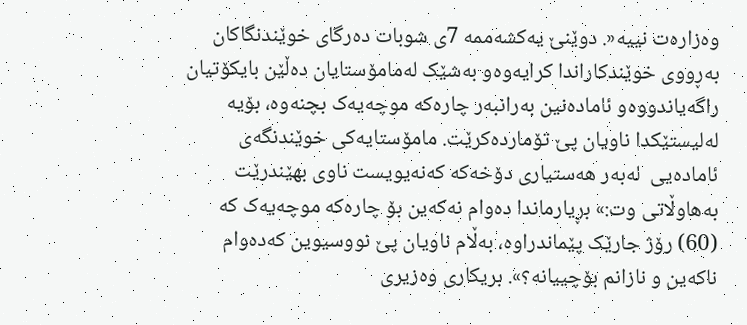وه‌زاره‌ت نییه‌«. دوێنێ یه‌کشه‌ممه‌ 7ى شوبات ده‌رگاى خوێندنگاکان به‌ڕووى خوێندکاراندا کرایه‌وه‌و به‌شێک له‌مامۆستایان ده‌ڵێن بایکۆتیان راگه‌یاندووه‌و ئاماده‌نین به‌رانبه‌ر چاره‌که‌ موچه‌یه‌ک بچنه‌وه‌، بۆیه‌ له‌لیستێکدا ناویان پێ تۆمارده‌کرێت. مامۆستایه‌کى خوێندنگه‌ى ئاماده‌یى  له‌به‌ر هه‌ستیارى دۆخه‌که‌ که‌نه‌یویست ناوى بهێندرێت به‌‌هاوڵاتى وت:» بڕیارماندا ده‌وام نه‌که‌ین بۆ چاره‌که‌ موچه‌یه‌ک که‌ (60) رۆژ جارێک پێماندراوه‌، به‌ڵام ناویان پێ نووسیوین که‌ده‌وام ناکه‌ین و نازانم بۆچییانه‌؟». بریکارى وه‌زیرى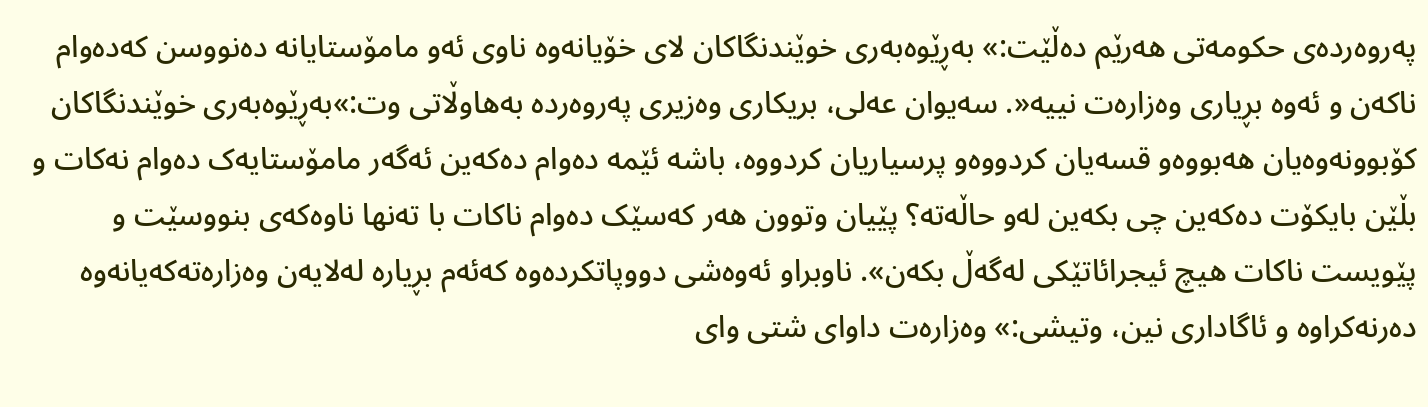په‌روه‌رده‌ى حکومه‌تى هه‌رێم ده‌ڵێت:» به‌ڕێوه‌به‌رى خوێندنگاکان لاى خۆیانه‌وه‌ ناوى ئه‌و مامۆستایانه‌ ده‌نووسن که‌ده‌وام ناکه‌ن و ئه‌وه‌ بڕیارى وه‌زاره‌ت نییه‌«. سه‌یوان عه‌لى، بریکارى وه‌زیرى په‌روه‌رده‌ به‌‌هاوڵاتى وت:»به‌ڕێوه‌به‌رى خوێندنگاکان کۆبوونه‌وه‌یان هه‌بووه‌و قسه‌یان کردووه‌و پرسیاریان کردووه‌، باشه‌ ئێمه‌ ده‌وام ده‌که‌ین ئه‌گه‌ر مامۆستایه‌ک ده‌وام نه‌کات و بڵێن بایکۆت ده‌که‌ین چى بکه‌ین له‌و حاڵه‌ته‌؟ پێیان وتوون هه‌ر که‌سێک ده‌وام ناکات با ته‌نها ناوه‌که‌ى بنووسێت و پێویست ناکات هیچ ئیجرائاتێکى له‌گه‌ڵ بکه‌ن». ناوبراو ئه‌وه‌شى دووپاتکرده‌وه‌ که‌ئه‌م بڕیاره‌ له‌لایه‌ن وه‌زاره‌ته‌که‌یانه‌وه‌ ده‌رنه‌کراوه‌ و ئاگادارى نین، وتیشى:» وه‌زاره‌ت داواى شتى واى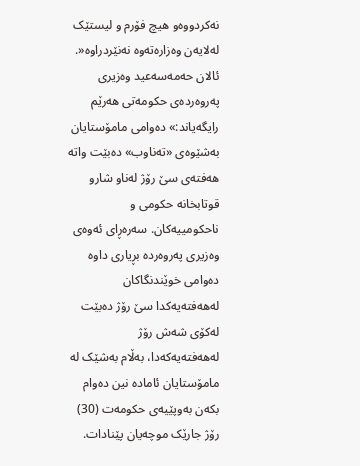نه‌کردووه‌و هیچ فۆرم و لیستێک له‌لایه‌ن وه‌زاره‌ته‌وه‌ نه‌نێردراوه‌«. ئالان حەمه‌سه‌عید وه‌زیرى په‌روه‌رده‌ى حکومه‌تى هه‌رێم رایگه‌یاند:» ده‌وامى مامۆستایان به‌شێوه‌ى «ته‌ناوب» ده‌بێت واته‌ هه‌فته‌ى سێ رۆژ له‌ناو شارو قوتابخانه‌ حکومى و ناحکومییه‌کان. سه‌ره‌ڕاى ئه‌وه‌ى وه‌زیرى په‌روه‌رده‌ بڕیارى داوه‌ ده‌وامى خوێندنگاکان له‌هه‌فته‌یه‌کدا سێ رۆژ ده‌بێت له‌کۆى شه‌ش رۆژ له‌هه‌فته‌یەکه‌دا، به‌ڵام به‌شێک له‌ مامۆستایان ئاماده‌ نین ده‌وام بکه‌ن به‌وپێیه‌ى حکومه‌ت (30) رۆژ جارێک موچه‌یان پێنادات.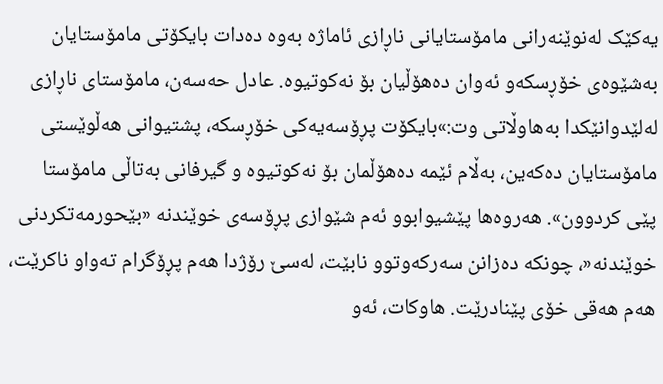یه‌کێک له‌نوێنه‌رانى مامۆستایانى ناڕازى ئاماژه‌ به‌وه‌ ده‌دات بایکۆتى مامۆستایان به‌شێوه‌ى خۆڕسکه‌و ئه‌وان ده‌هۆڵیان بۆ نه‌کوتیوه‌. عادل حه‌سه‌ن، مامۆستاى ناڕازى له‌لێدوانێکدا به‌‌هاوڵاتى وت:»بایکۆت پڕۆسه‌یه‌کى خۆڕسکه‌، پشتیوانى هه‌ڵوێستى مامۆستایان ده‌که‌ین، به‌ڵام ئێمه‌ ده‌هۆڵمان بۆ نه‌کوتیوه‌ و گیرفانى به‌تاڵى مامۆستا پێى کردوون». هه‌روه‌ها پێشیوابوو ئه‌م شێوازى پڕۆسه‌ى خوێندنه‌ «بێحورمه‌تکردنى خوێندنه‌«، چونکه‌ ده‌زانن سه‌رکه‌وتوو نابێت، له‌سێ رۆژدا هه‌م پڕۆگرام ته‌واو ناکرێت، هه‌م هه‌قى خۆى پێنادرێت. هاوکات، ئه‌و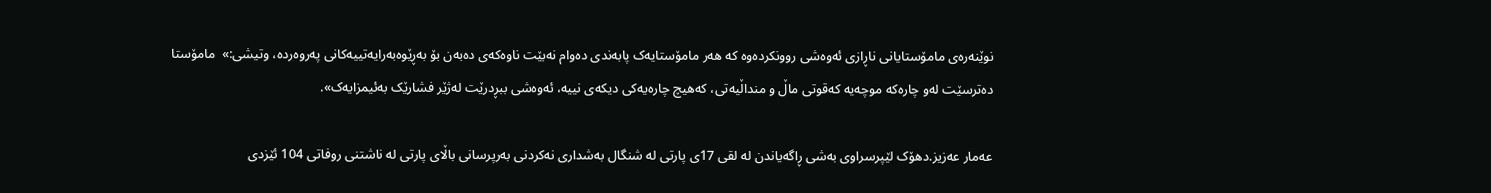نوێنه‌ره‌ى مامۆستایانى ناڕازى ئه‌وه‌شى روونکرده‌وه‌ که‌ هه‌ر مامۆستایه‌ک پابه‌ندى ده‌وام نه‌بێت ناوه‌که‌ی ده‌به‌ن بۆ به‌ڕێوه‌به‌رایه‌تییه‌کانى په‌روه‌رده‌، وتیشى:»  مامۆستا ده‌ترسێت له‌و چاره‌که‌ موچه‌یه‌ که‌قوتى ماڵ و منداڵیه‌تى، که‌هیچ چاره‌یه‌کى دیکه‌ى نییه‌، ئه‌وه‌شى ببڕدرێت له‌ژێر فشارێک به‌ئیمزایه‌ک».

عه‌مار عه‌زیز.دهۆک لێپرسراوى به‌شى ڕاگه‌یاندن له‌ لقى 17ى پارتى له‌ شنگال به‌شدارى نه‌کردنى به‌رپرسانى باڵاى پارتى له‌ ناشتنى روفاتى 104 ئێزدى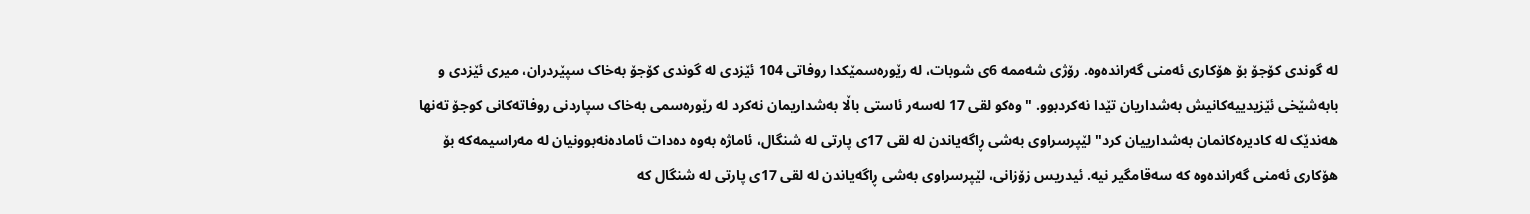له‌ گوندى کۆجۆ بۆ هۆکارى ئه‌منى گه‌رانده‌وه‌. رۆژى شه‌ممه‌ 6ى شوبات، له‌ رێوره‌سمێکدا روفاتى 104 ئێزدى له‌ گوندى کۆجۆ به‌خاک سپێردران، میرى ئێزدى و بابه‌شێخى ئێزیدییه‌کانیش به‌شداریان تێدا نه‌کردبوو. "وه‌کو لقى 17 له‌سه‌ر ئاستى باڵا به‌شداریمان نه‌کرد له‌ رێوره‌سمى به‌خاک سپاردنى روفاته‌کانى کوجۆ ته‌نها هه‌ندێک له‌ کادیره‌کانمان به‌شدارییان کرد" لێپرسراوى به‌شى ڕاگه‌یاندن له‌ لقى 17ى پارتى له‌ شنگال، ئاماژه‌ به‌وه‌ ده‌دات ئاماده‌نه‌بوونیان له‌ مه‌راسیمه‌که‌ بۆ هۆکارى ئه‌منى گه‌رانده‌وه‌ که‌ سه‌قامگیر نیه‌. ئیدریس زۆزانى، لێپرسراوى به‌شى ڕاگه‌یاندن له‌ لقى 17ى پارتى له‌ شنگال که‌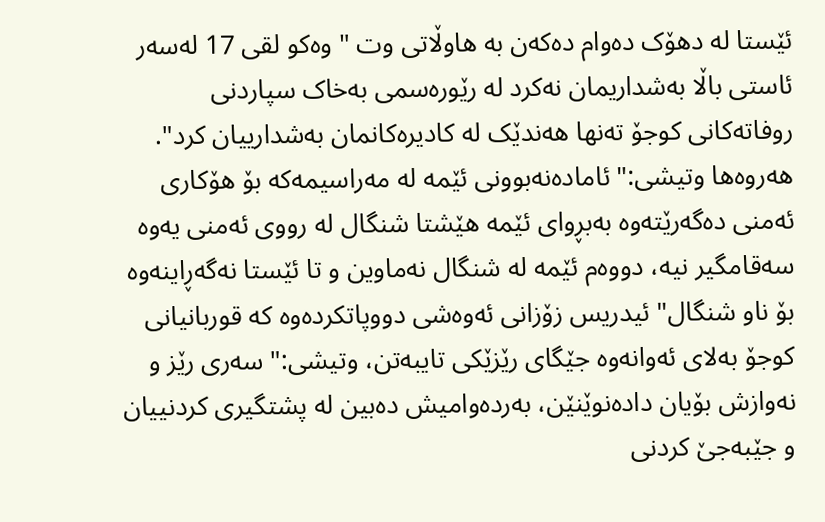ئێستا له‌ دهۆک ده‌وام ده‌که‌ن به‌ هاوڵاتى وت " وه‌کو لقى 17 له‌سه‌ر ئاستى باڵا به‌شداریمان نه‌کرد له‌ رێوره‌سمى به‌خاک سپاردنى روفاته‌کانى کوجۆ ته‌نها هه‌ندێک له‌ کادیره‌کانمان به‌شدارییان کرد". هه‌روه‌ها وتیشى:" ئاماده‌نه‌بوونى ئێمه‌ له‌ مه‌راسیمه‌که‌ بۆ هۆکارى ئه‌منى ده‌گه‌رێته‌وه‌ به‌بڕواى ئێمه‌ هێشتا شنگال له‌ رووى ئه‌منى یه‌وه‌ سه‌قامگیر نیه‌، دووه‌م ئێمه‌ له‌ شنگال نه‌ماوین و تا ئێستا نه‌گه‌ڕاینه‌وه‌ بۆ ناو شنگال" ئیدریس زۆزانى ئه‌وه‌شى دووپاتکرده‌وه‌ که‌ قوربانیانى کوجۆ به‌لاى ئه‌وانه‌وه‌ جێگاى رێزێکى تایبه‌تن، وتیشى:" سه‌رى رێز و نه‌وازش بۆیان داده‌نوێنێن، به‌رده‌وامیش ده‌بین له‌ پشتگیرى کردنییان و جێبه‌جێ کردنى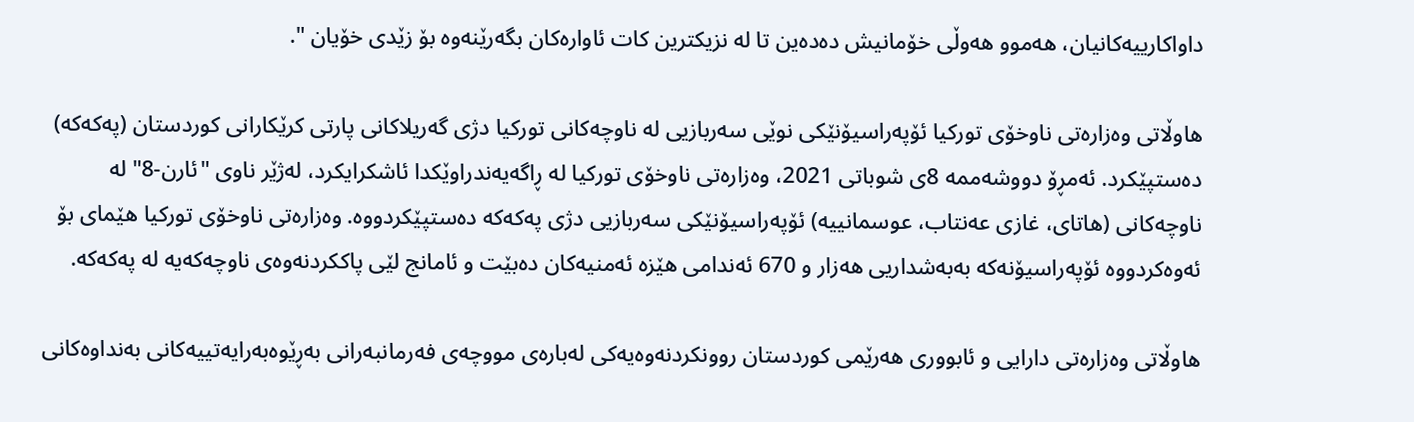داواکارییه‌کانیان، هه‌موو هه‌وڵى خۆمانیش ده‌ده‌ین تا له‌ نزیکترین کات ئاواره‌کان بگه‌رێنه‌وه‌ بۆ زێدى خۆیان ".

هاوڵاتى ‌وه‌زاره‌تى ناوخۆى تورکیا ئۆپه‌راسیۆنێکى نوێى سه‌ربازیى له‌ ناوچه‌کانى تورکیا دژى گه‌ریلاکانى پارتى کرێکارانى کوردستان (په‌که‌که‌) ده‌ستپێکرد. ئه‌مڕۆ دووشه‌ممه‌ 8ى شوباتى 2021، وه‌زاره‌تى ناوخۆى تورکیا له‌ ڕاگه‌یه‌ندراوێکدا ئاشکرایکرد، له‌ژێر ناوى "ئارن-8" له‌ ناوچه‌کانى (هاتای، غازى عه‌نتاب، عوسمانییه‌) ئۆپه‌راسیۆنێکى سه‌ربازیى دژى په‌که‌که‌ ده‌ستپێکردووه‌. وه‌زاره‌تى ناوخۆى تورکیا هێماى بۆ ئه‌وه‌کردووه‌ ئۆپه‌راسیۆنه‌که‌ به‌به‌شداریى هه‌زار و 670 ئه‌ندامى هێزه‌ ئه‌منیه‌کان ده‌بێت و ئامانج لێى پاککردنه‌وه‌ى ناوچه‌که‌یه‌ له‌ په‌که‌که‌.

هاوڵاتى وه‌زاره‌تى دارایى و ئابوورى هه‌رێمى کوردستان روونکردنه‌وه‌یه‌کى له‌باره‌ى مووچه‌ى فه‌رمانبه‌رانى به‌ڕێوه‌به‌رایه‌تییه‌کانى به‌نداوه‌کانى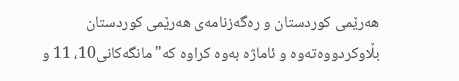هه‌رێمى کوردستان و ره‌گه‌زنامه‌ى هه‌رێمى کوردستان بڵاوکردووه‌ته‌وه‌ و ئاماژه‌ به‌وه‌ کراوه‌ که‌"مانگه‌کانی10، 11 و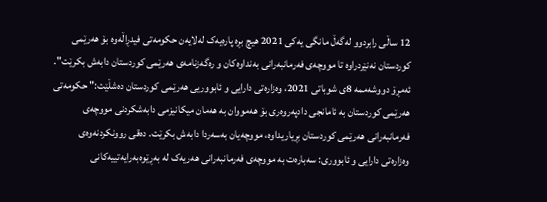12 ساڵى رابردوو له‌گه‌ڵ مانگى یه‌کى 2021 هیچ بڕه‌ پاره‌یه‌ک له‌لایه‌ن حکومه‌تى فیدڕاڵه‌وه‌ بۆ هه‌رێمى کوردستان نه‌نێردراوه‌ تا مووچه‌ى فه‌رمانبه‌رانى به‌نداوه‌کان و ره‌گه‌زنامه‌ى هه‌رێمى کوردستان دابه‌ش بکرێت".  ئه‌مڕۆ دووشه‌ممه‌ 8ى شوباتى 2021، وه‌زاره‌تى دارایى و ئابووریى هه‌رێمى کوردستان ده‌شڵێت:" حکومه‌تى هه‌رێمى کوردستان به‌ ئامانجى دادپه‌روه‌رى بۆ هه‌مووان به‌ هه‌مان میکانیزمى دابه‌شکردنى مووچه‌ى فه‌رمانبه‌رانى هه‌رێمى کوردستان بڕیاریداوه‌، مووچه‌یان به‌سه‌ردا دابه‌ش بکرێت. ده‌قى روونکردنه‌وه‌ى وه‌زاره‌تى دارایى و ئابوورى: سه‌باره‌ت به‌ مووچه‌ى فه‌رمانبه‌رانى هه‌ریه‌ک له‌ به‌ڕێوه‌به‌رایه‌تییه‌کانى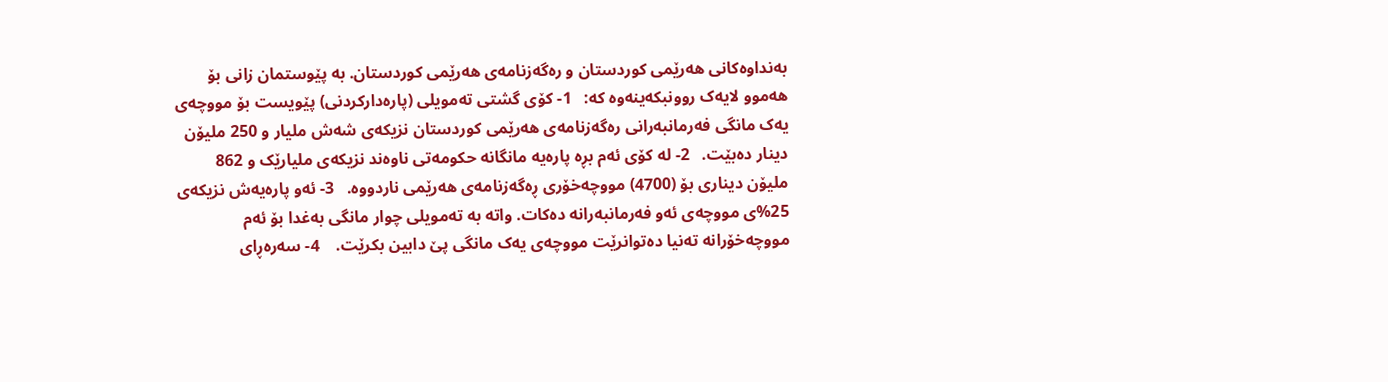به‌نداوه‌کانى هه‌رێمى کوردستان و ره‌گه‌زنامه‌ى هه‌رێمى کوردستان. به‌ پێوستمان زانى بۆ هه‌موو لایه‌ک روونبکه‌ینه‌وه‌ که‌:   1- کۆى گشتى ته‌مویلى (پاره‌دارکردنی) پێویست بۆ مووچه‌ى یه‌ک مانگى فه‌رمانبه‌رانى ره‌گه‌زنامه‌ى هه‌رێمى کوردستان نزیکه‌ى شه‌ش ملیار و 250 ملیۆن دینار ده‌بێت.   2- له‌ کۆى ئه‌م بڕه‌ پاره‌یه‌ مانگانه‌ حکومه‌تى ناوه‌ند نزیکه‌ى ملیارێک و 862 ملیۆن دینارى بۆ (4700) مووچه‌خۆرى ڕه‌گه‌زنامه‌ى هه‌رێمى ناردووه‌.   3- ئه‌و پاره‌یه‌ش نزیکه‌ى 25%ى مووچه‌ى ئه‌و فه‌رمانبه‌رانه‌ ده‌کات. واته‌ به‌ ته‌مویلى چوار مانگى به‌غدا بۆ ئه‌م مووچه‌خۆرانه‌ ته‌نیا ده‌توانرێت مووچه‌ى یه‌ک مانگى پێ دابین بکرێت.    4- سه‌ره‌ڕاى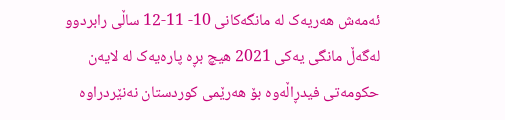ئه‌مه‌ش هه‌ریه‌ک له‌ مانگه‌کانى 10- 11-12 ساڵى رابردوو له‌گه‌ڵ مانگى یه‌کى 2021 هیچ بڕه‌ پاره‌یه‌ک له‌ لایه‌ن حکومه‌تى فیدڕاڵه‌وه‌ بۆ هه‌رێمى کوردستان نه‌نێردراوه‌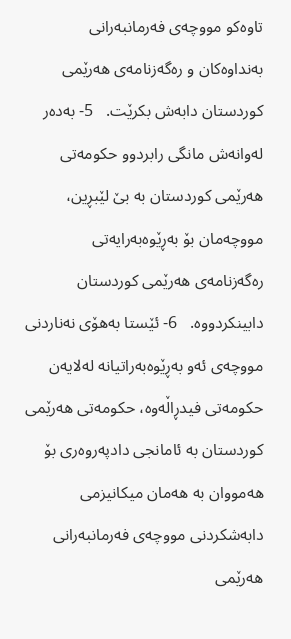تاوه‌کو مووچه‌ى فه‌رمانبه‌رانى به‌نداوه‌کان و ره‌گه‌زنامه‌ى هه‌رێمى کوردستان دابه‌ش بکرێت.   5- به‌ده‌ر له‌وانه‌ش مانگى رابردوو حکومه‌تى هه‌رێمى کوردستان به‌ بێ لێبڕین، مووچه‌مان بۆ به‌ڕێوه‌به‌رایه‌تى ره‌گه‌زنامه‌ى هه‌رێمى کوردستان دابینکردووه‌.   6- ئێستا به‌هۆى نه‌ناردنى مووچه‌ى ئه‌و به‌ڕێوه‌به‌راتیانه‌ له‌لایه‌ن حکومه‌تى فیدڕاڵه‌وه‌، حکومه‌تى هه‌رێمى کوردستان به‌ ئامانجى دادپه‌روه‌رى بۆ هه‌مووان به‌ هه‌مان میکانیزمى دابه‌شکردنى مووچه‌ى فه‌رمانبه‌رانى هه‌رێمى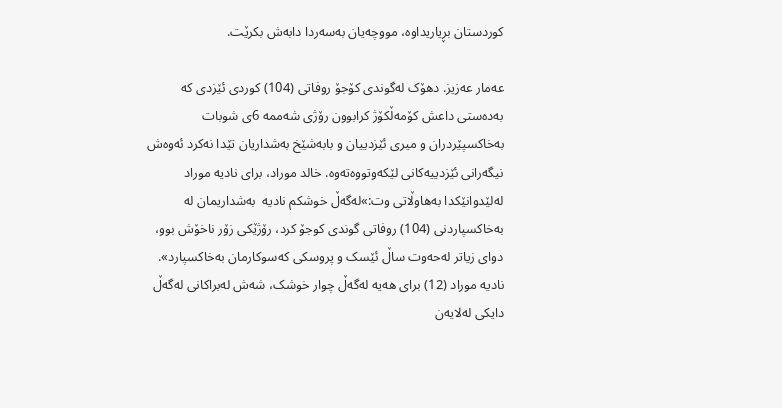کوردستان بڕیاریداوه‌، مووچه‌یان به‌سه‌ردا دابه‌ش بکرێت.

عه‌مار عه‌زیز. دهۆک له‌گوندی کۆجۆ روفاتی (104) کوردی ئێزدی که‌ به‌ده‌ستی داعش کۆمه‌ڵکۆژ کرابوون رۆژى شه‌ممه‌ 6ى شوبات به‌خاکسپێردران و میری ئێزدییان و بابه‌شێخ به‌شداریان تێدا نه‌کرد ئه‌وه‌ش نیگه‌رانى ئێزدییه‌کانى لێکه‌وتووه‌ته‌وه‌. خالد موراد، برای نادیه‌ موراد له‌لێدوانێکدا به‌‌هاوڵاتى وت:»له‌گه‌ڵ خوشکم نادیه‌  به‌شداریمان له‌ به‌خاکسپاردنی (104) روفاتی گوندی کوجۆ کرد، رۆژێکی زۆر ناخۆش بوو، دوای زیاتر له‌حه‌وت ساڵ ئێسک و پروسکی که‌سوکارمان به‌خاکسپارد». نادیه‌ موراد (12) برای هه‌یه‌ له‌گه‌ڵ چوار خوشک، شه‌ش له‌برا‌کانی له‌گه‌ڵ دایکی له‌لایه‌ن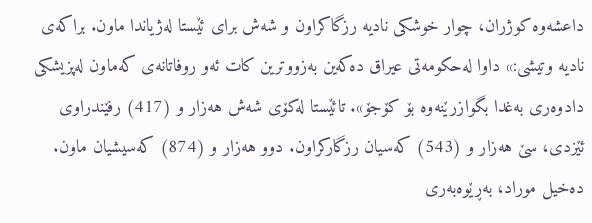داعشه‌وه‌ کوژران، چوار خوشکی نادیه‌ رزگاکراون و شه‌ش برای ئێستا له‌ژیاندا ماون. براکه‌ى نادیه‌ وتیشى:» داوا له‌حکومه‌تی عیراق ده‌که‌ین به‌زووترین کات ئه‌و روفاتانه‌ی که‌ماون له‌پزیشکی دادوه‌ری به‌غدا بگوازرێنه‌وه‌ بۆ کۆجۆ». تائێستا له‌کۆی شه‌ش هه‌زار و (417) رفێندراوی ئێزدی، سێ هه‌زار و (543) که‌سیان رزگارکراون. دوو هه‌زار و (874) که‌سیشیان ماون.  ده‌خیل موراد، به‌ڕێوه‌به‌ری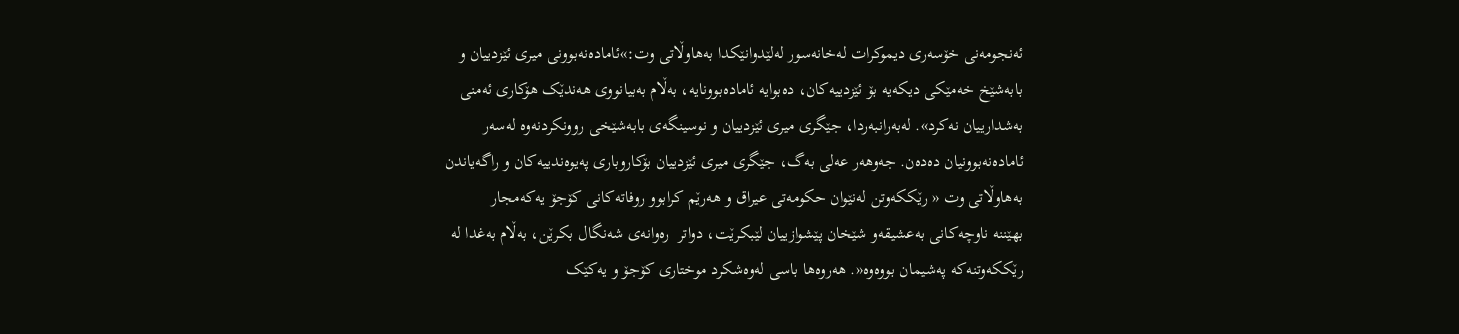ئه‌نجومه‌نی خۆسه‌ری دیموکرات له‌خانه‌سور له‌لێدوانێکدا به‌‌هاوڵاتى وت:»ئاماده‌نه‌بوونی میری ئێزدییان و بابه‌شێخ خه‌مێکی دیکه‌یه‌‌ بۆ ئێزدییه‌کان، ده‌بوایه‌ ئاماده‌بوونایه‌، به‌ڵام به‌بیانووی هه‌ندێک هۆکاری ئه‌منی به‌شدارییان نه‌کرد». له‌به‌رانبه‌ردا، جێگری میری ئێزدییان و نوسینگه‌ی بابه‌شێخی روونکردنه‌وه‌ له‌سه‌ر ئاماده‌نه‌بوونیان ده‌ده‌ن. جه‌وهه‌ر عه‌لی به‌گ، جێگری میری ئێزدییان بۆکاروباری په‌یوه‌ندییه‌کان و راگه‌یاندن به‌‌هاوڵاتى وت « رێککه‌وتن له‌نێوان حکومه‌تی عیراق و هه‌رێم کرابوو روفاته‌کانی کۆجۆ یه‌که‌مجار بهێننه‌ ‌ناوچه‌کانی به‌عشیقه‌و شێخان پێشوازییان لێبکرێت، دواتر  ره‌وانه‌ی شەنگال بکرێن، به‌ڵام به‌غدا له‌ رێککه‌وتنه‌که‌ په‌شیمان بووه‌وه‌«. هه‌روه‌ها باسى له‌وه‌شکرد موختاری کۆجۆ و یه‌کێک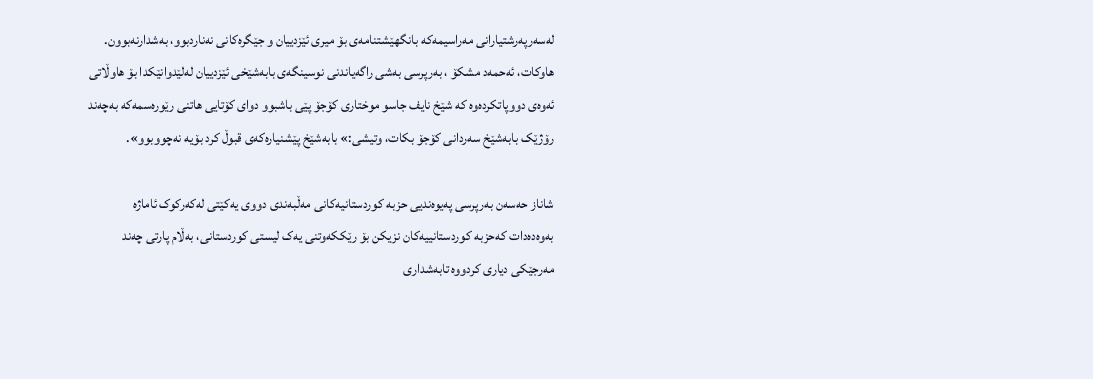له‌سه‌رپه‌رشتیارانی مه‌راسیمه‌که‌ بانگهێشتنامه‌ی بۆ میری ئێزدییان و جێگره‌کانی نه‌ناردبوو، به‌شدارنه‌بوون. هاوکات، ئه‌حمه‌د مشکۆ ، به‌رپرسی به‌شی راگه‌یاندنی نوسینگه‌ی بابه‌شێخی ئێزدییان له‌لێدوانێکدا بۆ هاوڵاتى ئه‌وه‌ى دووپاتکرده‌وه‌ که‌ شێخ نایف جاسو موختاری کۆجۆ پێی باشبوو دوای کۆتایی هاتنی رێوره‌سمه‌که‌ به‌چه‌ند رۆژێک بابه‌شێخ سه‌ردانی کۆجۆ بکات، وتیشى:» بابه‌شێخ پێشنیاره‌که‌ى قبوڵ کرد بۆیه‌ نه‌چووبوو».

شاناز حه‌سه‌ن بەرپرسی پەیوەندیی حزبه‌ کوردستانیه‌کانى مه‌ڵبه‌ندى دووى یه‌کێتى له‌که‌رکوک ئاماژه‌ به‌وه‌ده‌دات که‌حزبه‌ کوردستانییه‌کان نزیکن بۆ رێککه‌وتنی یه‌ک لیستى کوردستانى، به‌ڵام پارتى چه‌ند مه‌رجێکى دیارى کردووه‌ تابه‌شدارى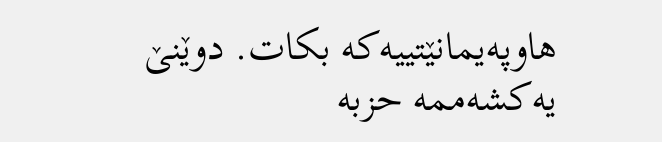هاوپه‌یمانێتییه‌که‌ بکات. دوێنێ یه‌کشه‌ممه‌ حزبه‌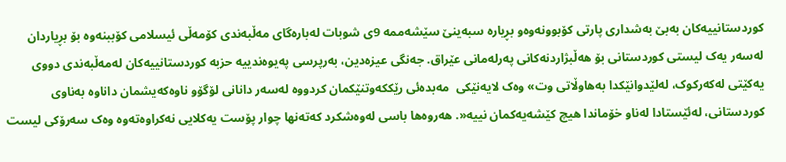کوردستانییه‌کان به‌بێ به‌شدارى پارتى کۆبوونه‌وه‌و بڕیاره‌ سبه‌ینێ سێشه‌ممه‌ 9ى شوبات له‌باره‌گاى مه‌ڵبه‌ندى کۆمه‌ڵى ئیسلامى کۆببنه‌وه‌ بۆ بڕیاردان له‌سه‌ر یه‌ک لیستى کوردستانى بۆ هه‌ڵبژاردنه‌کانى په‌رله‌مانى عێراق. جه‌نگى عیزه‌دین، بەرپرسی په‌یوه‌ندییە حزبه‌ کوردستانییه‌کان له‌مه‌ڵبه‌ندى دووى  یه‌کێتى له‌که‌رکوک، له‌لێدوانێکدا به‌‌هاوڵاتى وت» وه‌ک لایه‌نێکى  مه‌بده‌ئى رێککه‌وتنێکمان کردووه‌ له‌سه‌ر دانانى لۆگۆو ناوه‌که‌یشمان داناوه‌ به‌ناوى کوردستانى، له‌ئێستادا له‌ناو خۆماندا هیچ کێشه‌یه‌کمان نییه‌«. هه‌روه‌ها باسى له‌وه‌شکرد که‌ته‌نها چوار پۆست یه‌کلایى نه‌کراوه‌ته‌وه‌ وه‌ک سه‌رۆکى لیست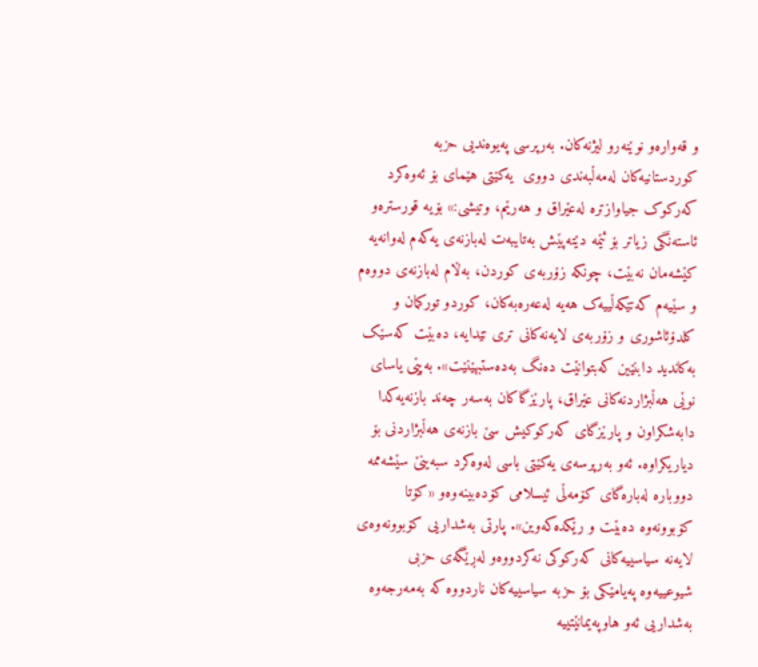و قه‌واره‌و نوێنه‌رو لیژنه‌کان. بەرپرسی په‌یوه‌ندیی حزبه‌ کوردستانیه‌کان له‌مه‌ڵبه‌ندى دووى  یه‌کێتى هێماى بۆ ئه‌وه‌کرد که‌رکوک جیاوازتره‌ له‌عێراق و هه‌رێم، وتیشى:» بۆیه‌ قورستره‌و ئاسته‌نگى زیاتر بۆ ئێمه‌ دێته‌پێش به‌تایبه‌ت له‌بازنه‌ى یه‌که‌م له‌وانه‌یه‌ کێشه‌مان نه‌بێت، چونکه‌ زۆربه‌ى کوردن، به‌ڵام له‌بازنه‌ى دووه‌م و سێیه‌م که‌تێکه‌ڵییه‌ک هه‌یه‌ له‌عه‌ره‌به‌کان، کوردو تورکمان و کلدۆئاشورى و زۆربه‌ى لایه‌نه‌کانى ترى تێدایه‌، ده‌بێت که‌سێک به‌کاندید دابنێین که‌بتوانێت ده‌نگ به‌ده‌ستبهێنێت». به‌پێى یاساى نوێى هه‌ڵبژاردنه‌کانى عێراق، پارێزگاکان به‌سه‌ر چه‌ند بازنەیه‌کدا دابه‌شکراون و پارێزگاى که‌رکوکیش سێ بازنه‌ى هه‌ڵبژاردنى بۆ دیاریکراوه‌. ئه‌و به‌رپرسه‌ى یه‌کێتى باسى له‌وه‌کرد سبه‌ینێ سێشه‌ممه‌ دووباره‌ له‌باره‌گاى کۆمه‌ڵى ئیسلامى کۆده‌بینه‌وه‌و «کۆتا کۆبوونه‌وه‌ ده‌بێت و رێکده‌که‌وین». پارتى به‌شداریى کۆبوونه‌وه‌ى لایه‌نه‌ سیاسییه‌کانى که‌رکوکى نه‌کردووه‌و له‌ڕێگه‌ى حزبى شیوعییه‌وه‌ په‌یامێکى بۆ حزبه‌ سیاسییه‌کان ناردووه‌ که‌ به‌مه‌رجه‌وه‌ به‌شداریى ئه‌و هاوپه‌یمانێتییه‌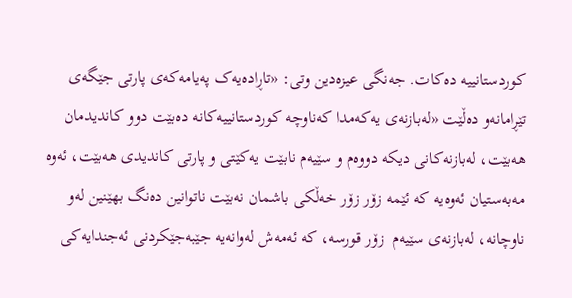کوردستانییه‌ ده‌کات. جه‌نگى عیزه‌دین وتى: «تاڕاده‌یه‌ک په‌یامه‌که‌ى پارتى جێگه‌ى تێڕامانه‌و ده‌ڵێت «له‌بازنه‌ى یه‌که‌مدا که‌ناوچه‌ کوردستانییه‌کانە ده‌بێت دوو کاندیدمان هه‌بێت، له‌بازنه‌کانى دیکه‌ دووه‌م و سێیه‌م نابێت یه‌کێتى و پارتى کاندیدى هه‌بێت، ئه‌وه‌ مه‌به‌ستیان ئه‌وه‌یه‌ که‌ ئێمه‌ زۆر زۆر خه‌ڵکى باشمان نه‌بێت ناتوانین ده‌نگ بهێنین له‌و ناوچانه‌، له‌بازنه‌ى سێیه‌م  زۆر قورسه‌، که‌ ئه‌مه‌ش له‌وانه‌یه‌ جێبه‌جێکردنى ئه‌جندایه‌کى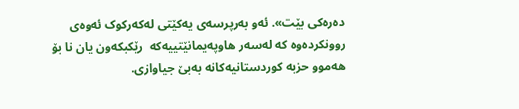ده‌ره‌کى بێت». ئه‌و به‌رپرسه‌ى یه‌کێتى له‌که‌رکوک ئه‌وه‌ى روونکرده‌وه‌ که‌ له‌سه‌ر هاوپه‌یمانێتییه‌که‌  رێکبکه‌ون یان نا بۆ هه‌موو حزبه‌ کوردستانیه‌کانه‌ به‌بێ جیاوازى.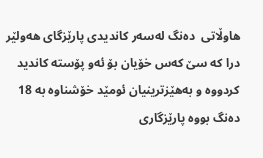هاوڵاتى  ده‌نگ له‌سه‌ر كاندیدی پارێزگای هه‌ولێر درا كه‌ سێ كه‌س خۆیان بۆ ئه‌و پۆسته‌ كاندید كردووه‌ و به‌هێزترینیان ئومێد خۆشناوه‌ به‌ 18 ده‌نگ بووه‌ پارێزگارى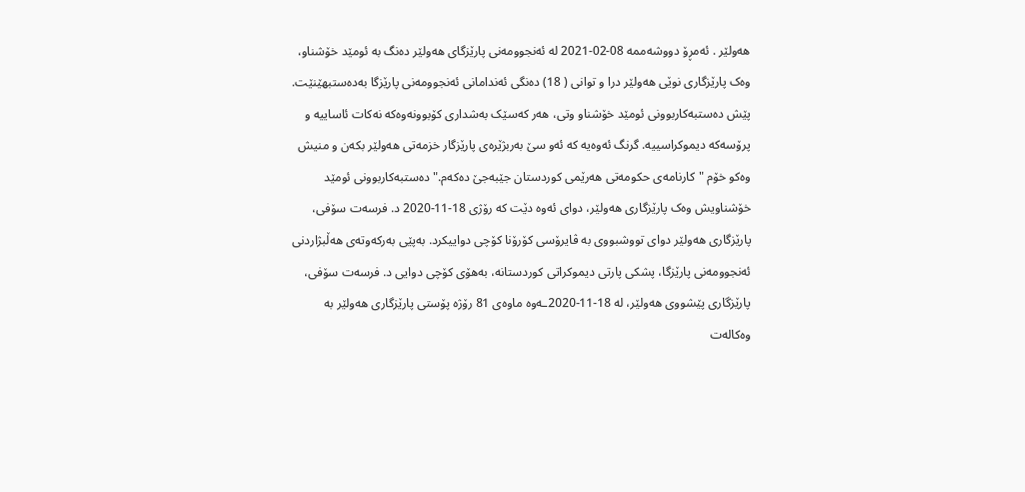هه‌ولێر . ئەمڕۆ دووشەممە 08-02-2021 لە ئەنجوومەنی پارێزگای هەولێر دەنگ بە ئومێد خۆشناو، وەک پارێزگاری نوێی هەولێر درا و توانی ( 18) دەنگی ئەندامانی ئەنجوومەنی پارێزگا بەدەستبهێنێت.  پێش دەستبەکاربوونی ئومێد خۆشناو وتی، هەر کەسێک بەشداری کۆبوونەوەکە نەکات ئاساییە و پرۆسەکە دیموکراسییە. گرنگ ئەوەیە کە ئەو سێ بەربژێرەی پارێزگار خزمەتی هەولێر بکەن و منیش وەکو خۆم "کارنامەی حکومەتی هەرێمی کوردستان جێبەجێ دەکەم." دەستبەکاربوونی ئومێد خۆشناویش وەک پارێزگاری هەولێر، دوای ئەوە دێت کە رۆژی 18-11-2020 د. فرسەت سۆفی، پارێزگاری هەولێر دوای تووشبووی بە ڤایرۆسی کۆرۆنا کۆچی دواییکرد. بەپێی بەرکەوتەی هەڵبژاردنی ئەنجوومەنی پارێزگا، پشکی پارتی دیموکراتی کوردستانە، بەهۆی کۆچی دوایی د. فرسەت سۆفی، پارێزگاری پێشووی هەولێر، لە 18-11-2020ـەوە ماوەی 81 رۆژە پۆستی پارێزگاری هەولێر بە وەکالەت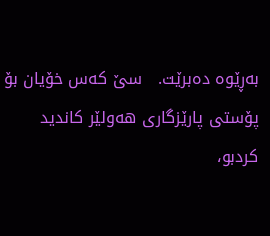بەڕێوە دەبرێت.   سێ کەس خۆیان بۆ پۆستی پارێزگاری هەولێر كاندید کردبو،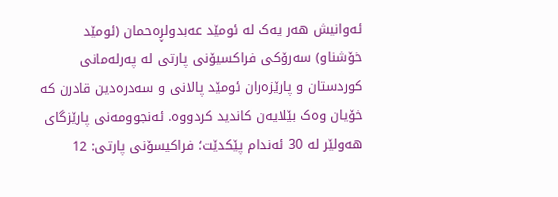ئەوانیش هەر یەک لە ئومێد عەبدولڕەحمان (ئومێد خۆشناو) سەرۆکی فراکسیۆنی پارتی لە پەرلەمانی کوردستان و پارێزەران ئومێد پالانی و سەدرەدین قادرن کە خۆیان وەک بێلایەن كاندید کردووە. ئەنجوومەنی پارێزگای هەولێر لە 30 ئەندام پێکدێت؛ فراکیسۆنی پارتی: 12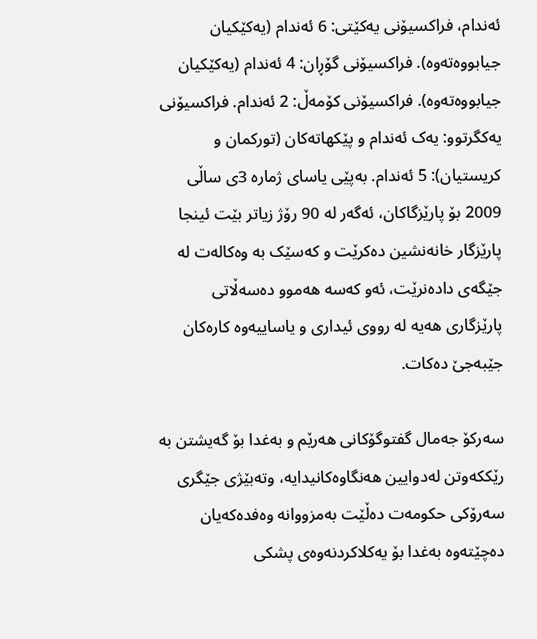ئەندام، فراکسیۆنی یەکێتی: 6 ئەندام (یەکێکیان جیابووەتەوە). فراکسیۆنی گۆڕان: 4 ئەندام (یەکێکیان جیابووەتەوە). فراکسیۆنی کۆمەڵ: 2 ئەندام. فراکسیۆنی یەکگرتوو: یەک ئەندام و پێکهاتەکان (تورکمان و کریستیان): 5 ئەندام. بەپێی یاسای ژمارە 3ی ساڵی 2009 بۆ پارێزگاکان، ئەگەر لە 90 رۆژ زیاتر بێت ئینجا پارێزگار خانەنشین دەکرێت و کەسێک بە وەکالەت لە جێگەی دادەنرێت، ئەو کەسە هەموو دەسەڵاتی پارێزگاری هەیە لە رووی ئیداری و یاساییەوە کارەکان جێبەجێ دەکات.

سه‌رکۆ جه‌مال گفتوگۆکانى هه‌رێم و به‌غدا بۆ گه‌یشتن به‌ رێککه‌وتن له‌دوایین هه‌نگاوه‌کانیدایه‌، وته‌بێژى جێگرى سه‌رۆکى حکومه‌ت ده‌ڵێت به‌مزووانه‌ وه‌فده‌که‌یان ده‌چێته‌وه‌ به‌غدا بۆ یه‌کلاکردنه‌وه‌ى پشکى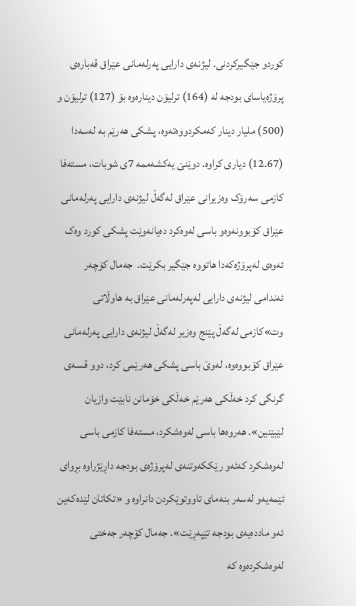کوردو جێگیرکردنى. لیژنه‌ى دارایى په‌رله‌مانى عێراق قه‌باره‌ى پرۆژه‌یاساى بودجه‌ له‌ (164) ترلیۆن دیناره‌وه‌ بۆ (127) ترلیۆن و (500) ملیار دینار که‌مکردووه‌ته‌وه‌، پشکى هه‌رێم به‌ له‌سه‌دا (12.67) دیارى کراوه‌. دوێنێ یه‌کشه‌ممه‌ 7ى شوبات، مسته‌فا کازمى سه‌رۆک وه‌زیرانى عێراق له‌گه‌ڵ لیژنه‌ى دارایى په‌رله‌مانى عێراق کۆبوونه‌وه‌و باسى له‌وه‌کرد ده‌یانه‌وێت پشکى کورد وه‌ک ئه‌وه‌ى له‌پرۆژه‌که‌دا هاتووه‌ جێگیر بکرێت.  جه‌مال کۆچه‌ر ئه‌ندامى لیژنه‌ى دارایى له‌په‌رله‌مانى عێراق به ‌‌هاوڵاتى وت»کازمى له‌گه‌ڵ پێنج وه‌زیر له‌گه‌ڵ لیژنه‌ى دارایى په‌رله‌مانى عێراق کۆبووه‌وه‌، له‌وێ باسى پشکى هه‌رێمى کرد، دوو قسه‌ى گرنگى کرد خه‌ڵکى هه‌رێم خه‌ڵکى خۆمانن نابێت وازیان لێبێنین». هه‌روه‌ها باسى له‌وه‌شکرد، مسته‌فا کازمى باسى له‌وه‌شکرد که‌ئه‌و رێککه‌وتنه‌ى له‌پرۆژه‌ى بودجه‌ داڕێژراوه‌ بڕواى ئێمه‌یه‌و له‌سه‌ر بنه‌ماى تاووتوێکردن دانراوه‌ و «تکاتان لێده‌که‌ین ئه‌و مادده‌یه‌ى بودجه‌ تێپه‌ڕێت». جه‌مال کۆچه‌ر جه‌ختى له‌وه‌شکرده‌وه‌ که‌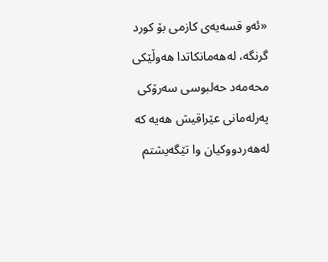«ئه‌و قسه‌یه‌ى کازمى بۆ کورد گرنگه‌، له‌هه‌مانکاتدا هه‌وڵێکى محه‌مه‌د حه‌لبوسى سه‌رۆکى په‌رله‌مانى عێراقیش هه‌یه‌ که‌ له‌هه‌ردووکیان وا تێگه‌یشتم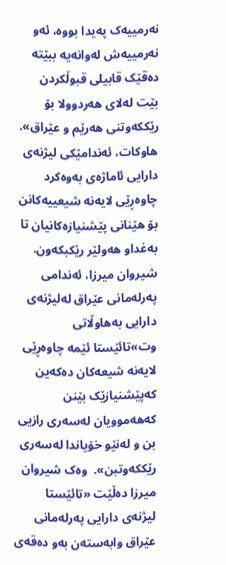نه‌رمییه‌ک په‌یدا بووه‌، ئه‌و نه‌رمییه‌ش له‌وانه‌یه‌ ببێته‌ ده‌قێک قابیلى قبوڵکردن بێت له‌لاى هه‌ردوولا بۆ رێککه‌وتنى هه‌رێم و عێراق». هاوکات، ئه‌ندامێکى لیژنه‌ى دارایى ئاماژه‌ى به‌وه‌کرد چاوه‌ڕێى لایه‌نه‌ شیعییه‌کانن بۆ هێنانى پێشنیازه‌کانیان تا به‌غداو هه‌ولێر رێکبکه‌ون.  شیروان میرزا، ئه‌ندامى په‌رله‌مانى عێراق له‌لیژنه‌ى دارایى به‌‌هاوڵاتى وت»تائێستا ئێمه‌ چاوه‌ڕێى لایه‌نه‌ شیعه‌کان ده‌که‌ین که‌پێشنیازێک بێنن که‌هه‌موویان له‌سه‌رى رازیى بن و له‌نێو خۆیاندا له‌سه‌رى رێککه‌وتبن».  وه‌ک شیروان میرزا ده‌ڵێت «تائێستا لیژنه‌ى دارایى په‌رله‌مانى عێراق وابه‌سته‌ن به‌و ده‌قه‌ى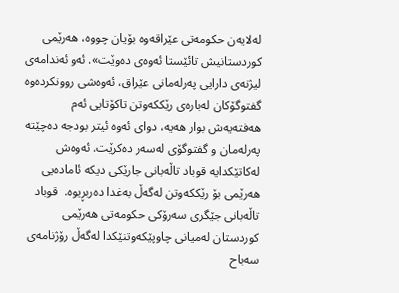له‌لایه‌ن حکومه‌تى عێراقه‌وه‌ بۆیان چووه‌، هه‌رێمى کوردستانیش تائێستا ئه‌وه‌ى ده‌وێت». ئه‌و ئه‌ندامه‌ى لیژنه‌ى دارایى په‌رله‌مانى عێراق، ئه‌وه‌شى روونکرده‌وه‌ گفتوگۆکان له‌باره‌ى رێککه‌وتن تاکۆتایى ئه‌م هه‌فته‌یه‌ش بوار هه‌یه‌، دواى ئه‌وه‌ ئیتر بودجه‌ ده‌چێته‌ په‌رله‌مان و گفتوگۆى له‌سه‌ر ده‌کرێت. ئه‌وه‌ش له‌کاتێکدایه‌ قوباد تاڵه‌بانى جارێکى دیکه‌ ئاماده‌یى هه‌رێمى بۆ رێککه‌وتن له‌گه‌ڵ به‌غدا ده‌ربڕیوه‌.  قوباد تاڵه‌بانى جێگرى سه‌رۆکى حکومه‌تى هه‌رێمى کوردستان له‌میانى چاوپێکه‌وتنێکدا له‌گه‌ڵ رۆژنامه‌ى سه‌باح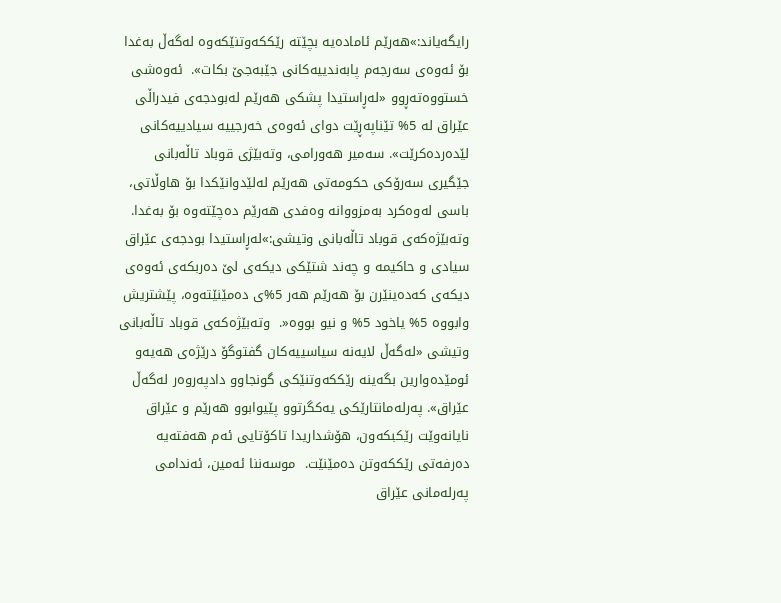رایگه‌یاند:»هه‌رێم ئاماده‌یه‌ بچێته‌ رێککه‌وتنێکه‌وه‌ له‌گه‌ڵ به‌غدا بۆ ئه‌وه‌ى سه‌رجه‌م پابه‌ندییه‌کانى جێبه‌جێ بکات».  ئه‌وه‌شى خستووه‌ته‌ڕوو «له‌ڕاستیدا پشکى هه‌رێم له‌بودجه‌ى فیدراڵى عێراق له‌ 5% تێناپه‌ڕێت دواى ئه‌وه‌ى خه‌رجییه‌ سیادییه‌کانى لێده‌رده‌کرێت». سه‌میر هه‌ورامى، وته‌بێژى قوباد تاڵه‌بانی جێگیرى سه‌رۆکى حکومه‌تى هه‌رێم له‌لێدوانێکدا بۆ ‌هاوڵاتى، باسى له‌وه‌کرد به‌مزووانه‌ وه‌فدى هه‌رێم ده‌چێته‌وه‌ بۆ به‌غدا. وته‌بێژه‌که‌ى قوباد تاڵه‌بانى وتیشى:»له‌ڕاستیدا بودجه‌ى عێراق سیادى و حاکیمه‌ و چه‌ند شتێکى دیکه‌ى لێ ده‌ربکه‌ى ئه‌وه‌ى دیکه‌ى که‌ده‌ینێرن بۆ هه‌رێم هه‌ر 5%ى ده‌مێنێته‌وه‌، پێشتریش وابووه‌ 5% یاخود 5% و نیو بووه‌«.  وته‌بێژه‌که‌ى قوباد تاڵه‌بانى وتیشى «له‌گه‌ڵ لایه‌نه‌ سیاسییه‌کان گفتوگۆ درێژه‌ى هه‌یه‌و ئومێده‌وارین بگه‌ینه‌ رێککه‌وتنێکى گونجاوو دادپه‌روه‌ر له‌گه‌ڵ عێراق». په‌رله‌مانتارێکى یه‌کگرتوو پێیوابوو هه‌رێم و عێراق نایانه‌وێت رێکبکەون، هۆشداریدا تاکۆتایى ئه‌م هه‌فته‌یه‌ ده‌رفه‌تى رێککه‌وتن ده‌مێنێت.  موسه‌ننا ئه‌مین، ئه‌ندامى په‌رله‌مانى عێراق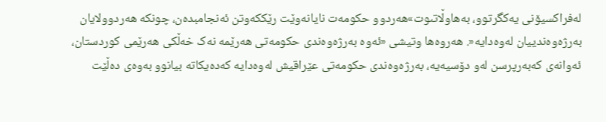له‌فراکسیۆنى یه‌کگرتوو، به‌‌هاوڵاتىوت»هه‌ردوو حکومه‌ت نایانه‌وێت رێککه‌وتن ئه‌نجامبده‌ن، چونکه‌ هه‌ردوولایان به‌رژه‌وه‌ندییان له‌وه‌دایه‌«. هه‌روه‌ها وتیشى «ئه‌وه‌ به‌رژه‌وه‌ندى حکومه‌تى هه‌رێمه‌ نه‌ک خه‌ڵکى هه‌رێمى کوردستان، ئه‌وانه‌ى که‌به‌رپرسن له‌و دۆسیه‌یه‌، به‌رژه‌وه‌ندى حکومه‌تى عێراقیش له‌وه‌دایه‌ که‌ده‌یکاته‌ بیانوو به‌وه‌ى ده‌ڵێت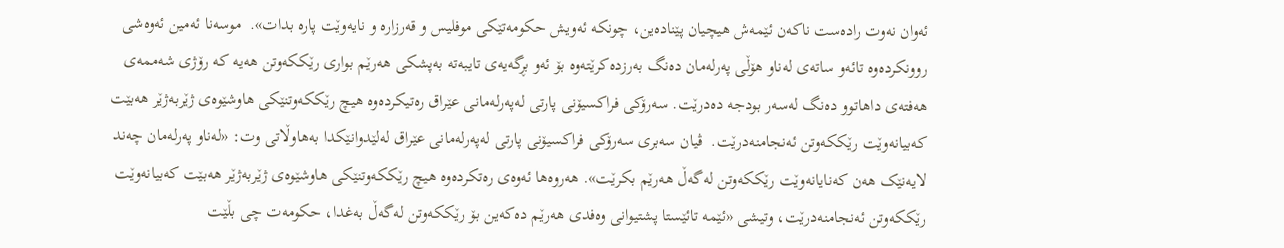ئه‌وان نه‌وت راده‌ست ناکه‌ن ئێمه‌ش هیچیان پێناده‌ین، چونکه‌ ئه‌ویش حکومه‌تێکى موفلیس و قه‌رزاره‌ و نایه‌وێت پاره‌ بدات».  موسه‌نا ئه‌مین ئه‌وه‌شى روونکرده‌وه‌ تائه‌و ساته‌ى له‌ناو هۆڵى په‌رله‌مان ده‌نگ به‌رزده‌کرێته‌وه‌ بۆ ئه‌و بڕگه‌یه‌ى تایبه‌ته‌ به‌پشکى هه‌رێم بوارى رێککه‌وتن هه‌یه‌ که‌ رۆژى شه‌ممه‌ى هه‌فته‌ى داهاتوو ده‌نگ له‌سه‌ر بودجه‌ ده‌درێت. سه‌رۆکى فراکسیۆنى پارتى له‌په‌رله‌مانى عێراق ره‌تیکرده‌وه‌ هیچ رێککه‌وتنێکى هاوشێوه‌ى ژێربه‌ژێر هه‌بێت که‌بیانه‌وێت رێککه‌وتن ئه‌نجامنه‌درێت.  ڤیان سه‌برى سه‌رۆکى فراکسیۆنى پارتى له‌په‌رله‌مانى عێراق له‌لێدوانێکدا به‌‌هاوڵاتى وت: «له‌ناو په‌رله‌مان چه‌ند لایه‌نێک هه‌ن که‌نایانه‌وێت رێککه‌وتن له‌گه‌ڵ هه‌رێم بکرێت». هه‌روه‌ها ئه‌وه‌ى ره‌تکرده‌وه‌ هیچ رێککه‌وتنێکى هاوشێوه‌ى ژێربه‌ژێر هه‌بێت که‌بیانه‌وێت رێککه‌وتن ئه‌نجامنه‌درێت، وتیشى «ئێمه‌ تائێستا پشتیوانى وه‌فدى هه‌رێم ده‌که‌ین بۆ رێککه‌وتن له‌گه‌ڵ به‌غدا، حکومه‌ت چى بڵێت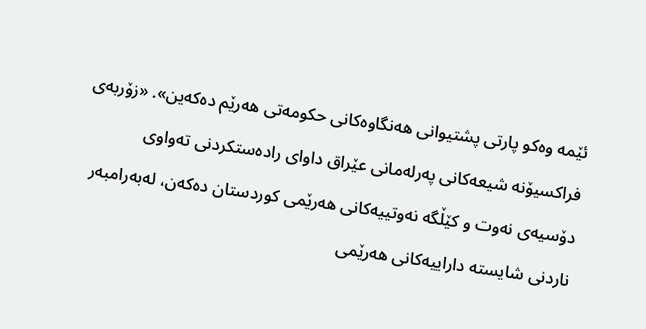ئێمه‌ وه‌کو پارتى پشتیوانى هه‌نگاوه‌کانى حکومه‌تى هه‌رێم ده‌که‌ین». «زۆربه‌ى فراکسیۆنه‌ شیعه‌کانى په‌رله‌مانى عێراق داواى راده‌ستکردنى ته‌واوى دۆسیه‌ى نه‌وت و کێڵگه‌ نه‌وتییه‌کانى هه‌رێمى کوردستان ده‌که‌ن، له‌به‌رامبه‌ر ناردنى شایسته‌ داراییه‌کانى هه‌رێمى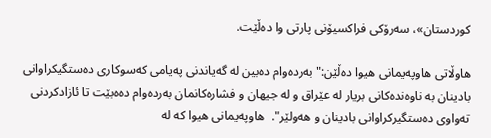کوردستان»، سه‌رۆکى فراکسیۆنى پارتى وا ده‌ڵێت.

هاوڵاتى هاوپه‌یمانى هیوا ده‌ڵێن:"به‌رده‌وام ده‌بین له‌ گه‌یاندنى په‌یامى که‌سوکارى ده‌ستگیکراوانى بادینان به‌ ناوه‌نده‌کانى بریار له‌ عێراق و له‌ جیهان و فشاره‌کانمان به‌رده‌وام ده‌ه‌بێت تا ئازادکردنى ته‌واوى ده‌ستگیرکراوانى بادینان و هه‌ولێر".  هاوپه‌یمانى هیوا که‌ له‌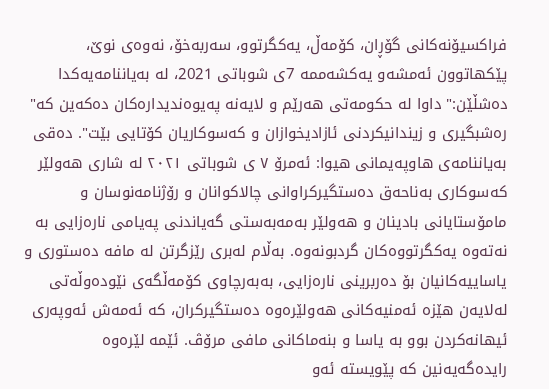فراکسیۆنه‌کانى گۆڕان، کۆمه‌ڵ، یه‌کگرتوو، سه‌ربه‌خۆ، نه‌وه‌ى نوێ، پێکهاتوون ئه‌مشه‌و یه‌کشه‌ممه‌ 7ى شوباتى 2021، له‌ به‌یاننامه‌یه‌کدا ده‌شڵێن:" داوا له‌ حکومه‌تى هه‌رێم و لایه‌نه‌ په‌یوه‌ندیداره‌کان ده‌که‌ین که‌" ره‌شبگیرى و زیندانیکردنى ئازادیخوازان و که‌سوکاریان کۆتایى بێت". ده‌قى به‌یاننامه‌ى هاوپه‌یمانى هیوا: ئه‌مرۆ ۷ ى شوباتى ۲٠۲۱ له‌ شارى هه‌ولێر که‌سوکارى به‌ناحه‌ق ده‌ستگیرکراوانى چالاکوانان و رۆژنامه‌نوسان و مامۆستایانى بادینان و هه‌ولێر به‌مه‌به‌ستى گه‌یاندنى په‌یامى ناره‌زایى به‌ نه‌ته‌وه‌ یه‌کگرتووه‌کان گردبونه‌وه‌. به‌ڵام له‌برى رێزگرتن له‌ مافه‌ ده‌ستورى و یاساییه‌کانیان بۆ ده‌ربرینى ناره‌زایی، به‌به‌رچاوى کۆمه‌ڵگه‌ى نێوده‌وڵه‌تى له‌لایه‌ن هێزه‌ ئه‌منیه‌کانى هه‌ولێره‌وه‌ ده‌ستگیرکران، که‌ ئه‌مه‌ش ئه‌وپه‌رى ئیهانه‌کردن بوو به‌ یاسا و بنه‌ماکانى مافى مرۆڤ. ئێمه‌ لێره‌وه‌ رایده‌گه‌یه‌نین که‌ پێویسته‌ ئه‌و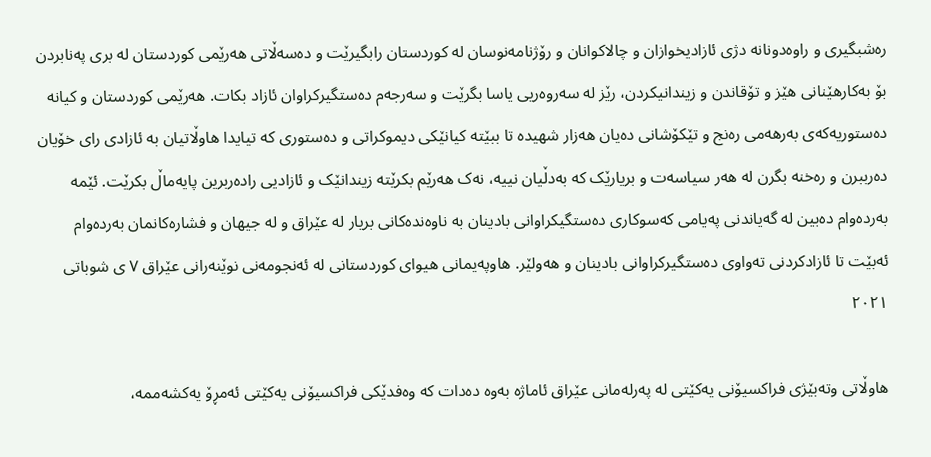ره‌شبگیرى و راوه‌دونانه‌ دژى ئازادیخوازان و چالاکوانان و رۆژنامه‌نوسان له‌ کوردستان رابگیرێت و ده‌سه‌ڵاتى هه‌رێمى کوردستان له‌ برى په‌نابردن بۆ به‌کارهێنانى هێز و تۆقاندن و زیندانیکردن، رێز له‌ سه‌روه‌ریى یاسا بگرێت و سه‌رجه‌م ده‌ستگیرکراوان ئازاد بکات. هه‌رێمى کوردستان و کیانه‌ ده‌ستوریه‌که‌ى به‌رهه‌مى ره‌نج و تێکۆشانى ده‌یان هه‌زار شهیده‌ تا ببێته‌ کیانێکى دیموکراتى و ده‌ستورى که‌ تیایدا هاوڵاتیان به‌ ئازادى راى خۆیان ده‌رببرن و ره‌خنه‌ بگرن له‌ هه‌ر سیاسه‌ت و بریارێک که‌ به‌دڵیان نییه‌، نه‌ک هه‌رێم بکرێته‌ زیندانێک و ئازادیى راده‌ربرین پایه‌ماڵ بکرێت. ئێمه‌ به‌رده‌وام ده‌بین له‌ گه‌یاندنى په‌یامى که‌سوکارى ده‌ستگیکراوانى بادینان به‌ ناوه‌نده‌کانى بریار له‌ عێراق و له‌ جیهان و فشاره‌کانمان به‌رده‌وام ئه‌بێت تا ئازادکردنى ته‌واوى ده‌ستگیرکراوانى بادینان و هه‌ولێر. هاوپه‌یمانى هیواى کوردستانى له‌ ئه‌نجومه‌نى نوێنه‌رانى عێراق ۷ ى شوباتى ۲٠۲۱

هاوڵاتى وته‌بێژى فراکسیۆنى یه‌کێتى له‌ په‌رله‌مانى عێراق ئاماژه‌ به‌وه‌ ده‌دات که‌ وه‌فدێکى فراکسیۆنى یه‌کێتى ئه‌مڕۆ یه‌کشه‌ممه‌،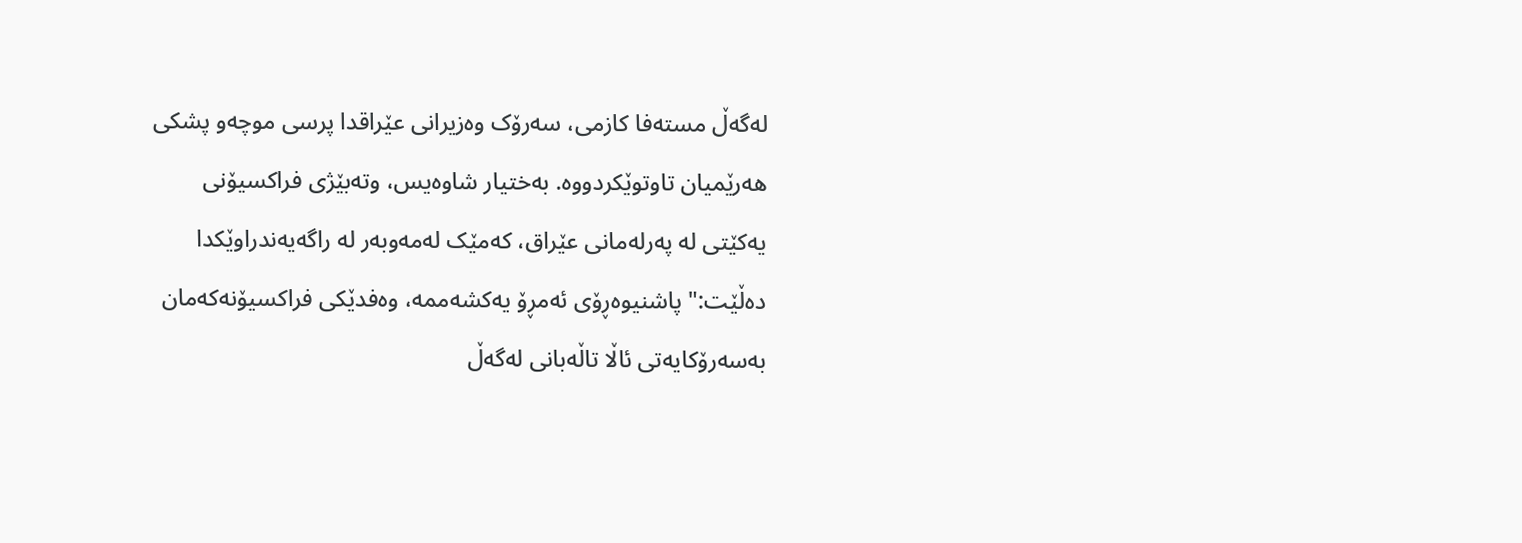له‌گه‌ڵ مسته‌فا کازمی، سه‌رۆک وه‌زیرانى عێراقدا پرسى موچه‌و پشکى هه‌رێمیان تاوتوێکردووه‌. به‌ختیار شاوه‌یس، وته‌بێژى فراکسیۆنى یه‌کێتى له‌ په‌رله‌مانى عێراق، که‌مێک له‌مه‌وبه‌ر له‌ راگه‌یه‌ندراوێکدا ده‌ڵێت:" پاشنیوه‌ڕۆى ئه‌مڕۆ یه‌کشه‌ممه‌، وه‌فدێکى فراکسیۆنه‌که‌مان به‌سه‌رۆکایه‌تى ئاڵا تاڵه‌بانى له‌گه‌ڵ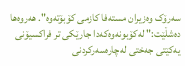سه‌رۆک وه‌زیران مسته‌فا کازمى کۆبۆته‌وه‌". هه‌روه‌ها ده‌شڵێت:" له‌کۆبونه‌وه‌که‌دا جارێکى تر فراکسیۆنى یه‌کێتى جه‌ختى له‌چاره‌سه‌رکردنى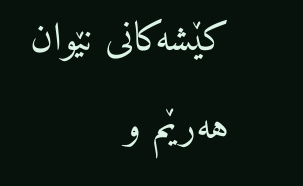کێشه‌کانى نێوان هه‌رێم و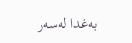به‌غدا له‌سه‌ر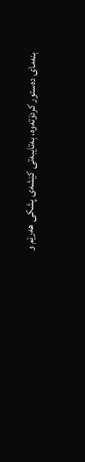بنه‌ماى ده‌ستور کردۆته‌وه‌، به‌تایبه‌تى کێشه‌ى پشکى هه‌رێم و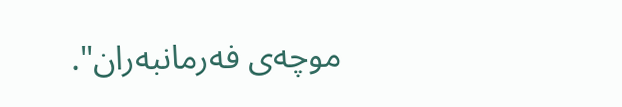موچه‌ى فه‌رمانبه‌ران".